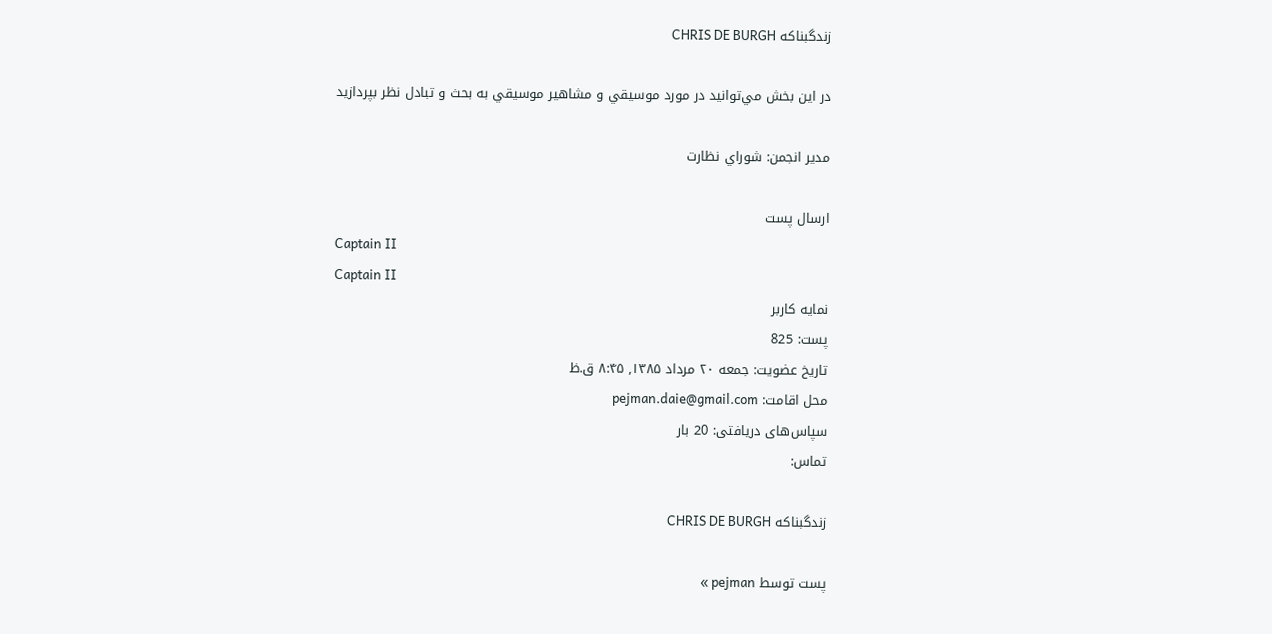زندگبناكه CHRIS DE BURGH

در اين بخش مي‌توانيد در مورد موسيقي و مشاهير موسيقي به بحث و تبادل نظر بپردازيد

مدیر انجمن: شوراي نظارت

ارسال پست
Captain II
Captain II
نمایه کاربر
پست: 825
تاریخ عضویت: جمعه ۲۰ مرداد ۱۳۸۵, ۸:۴۵ ق.ظ
محل اقامت: pejman.daie@gmail.com
سپاس‌های دریافتی: 20 بار
تماس:

زندگبناكه CHRIS DE BURGH

پست توسط pejman »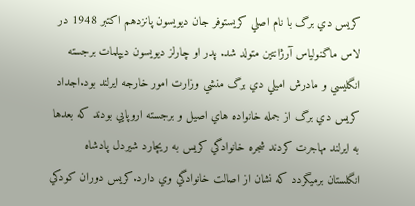کريس دي برگ با نام اصلي کريستوفر جان ديويسون پانزدهم اکتبر 1948 در لاس ماگنولياس آرژانتين متولد شد. پدر او چارلز ديويسون ديپلمات برجسته انگليسي و مادرش اميلي دي برگ منشي وزارت امور خارجه ايرلند بود.اجداد کريس دي برگ از جمله خانواده هاي اصيل و برجسته اروپايي بودند که بعدها به ايرلند مهاجرت کردند شجره خانوادگي کريس به ريچارد شيردل پادشاه انگلستان برميگردد که نشان از اصالت خانوادگي وي دارد.کريس دوران کودکي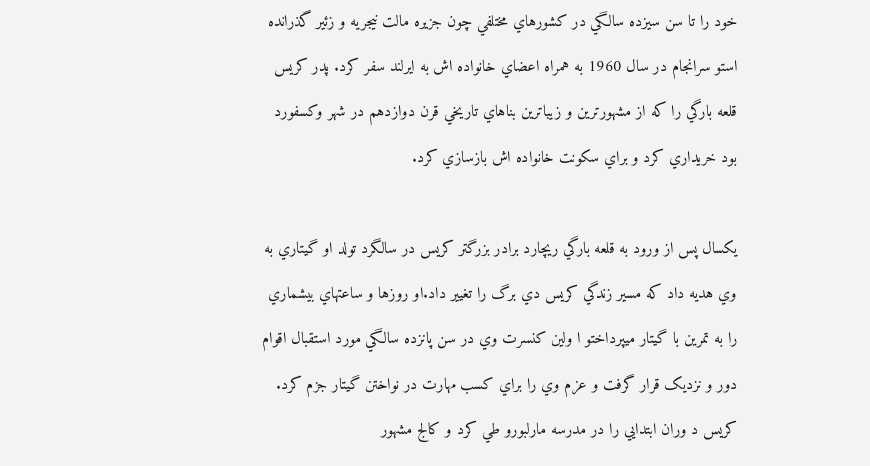خود را تا سن سيزده سالگي در کشورهاي مختلفي چون جزيره مالت نيجريه و زئير گذرانده استو سرانجام در سال 1960 به همراه اعضاي خانواده اش به ايرلند سفر کرد. پدر کريس قلعه بارگي را که از مشهورترين و زيباترين بناهاي تاريخي قرن دوازدهم در شهر وکسفورد بود خريداري کرد و براي سکونت خانواده اش بازسازي کرد.

يکسال پس از ورود به قلعه بارگي ريچارد برادر بزرگتر کريس در سالگرد تولد او گيتاري به وي هديه داد که مسير زندگي کريس دي برگ را تغيير داد.او روزها و ساعتهاي بيشماري را به تمرين با گيتار ميپرداختو ا ولين کنسرت وي در سن پانزده سالگي مورد استقبال اقوام دور و نزديک قرار گرفت و عزم وي را براي کسب مهارت در نواختن گيتار جزم کرد. کريس د وران ابتدايي را در مدرسه مارلبورو طي کرد و کالج مشهور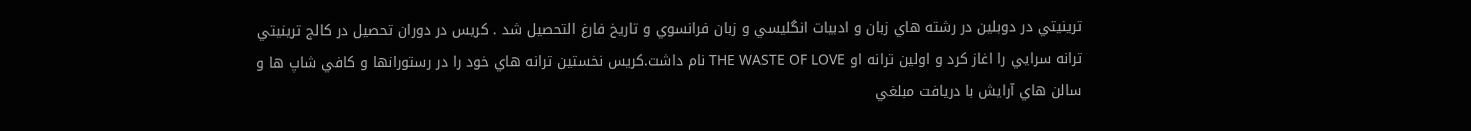ترينيتي در دوبلين در رشته هاي زبان و ادبيات انگليسي و زبان فرانسوي و تاريخ فارغ التحصيل شد . کريس در دوران تحصيل در کالج ترينيتي ترانه سرايي را اغاز کرد و اولين ترانه او THE WASTE OF LOVE نام داشت.کريس نخستين ترانه هاي خود را در رستورانها و کافي شاپ ها و سالن هاي آرايش با دريافت مبلغي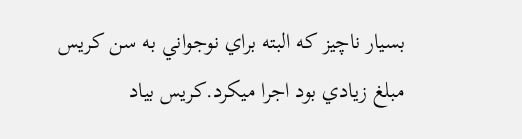بسيار ناچيز که البته براي نوجواني به سن کريس مبلغ زيادي بود اجرا ميکرد.کريس بياد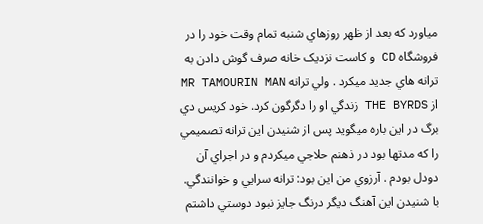مياورد که بعد از ظهر روزهاي شنبه تمام وقت خود را در فروشگاه CD و کاست نزديک خانه صرف گوش دادن به ترانه هاي جديد ميکرد . ولي ترانه MR TAMOURIN MAN از THE BYRDS زندگي او را دگرگون کرد. خود کريس دي برگ در اين باره ميگويد پس از شنيدن اين ترانه تصميمي را که مدتها بود در ذهنم حلاجي ميکردم و در اجراي آن دودل بودم . آرزوي من اين بود: ترانه سرايي و خوانندگي. با شنيدن اين آهنگ ديگر درنگ جايز نبود دوستي داشتم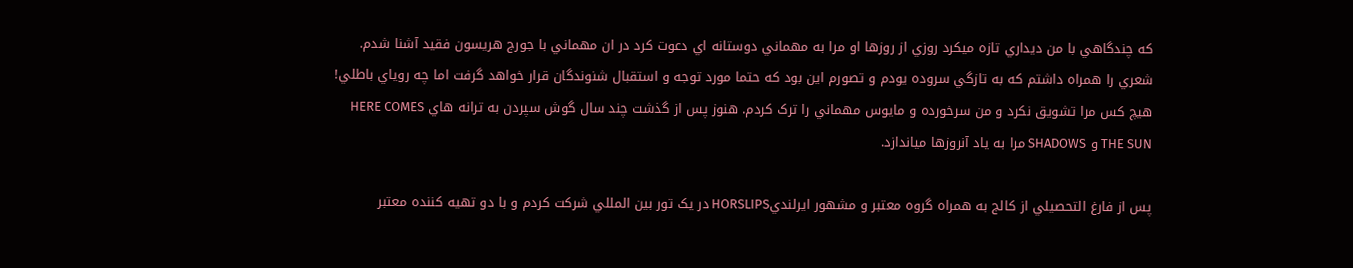که چندگاهي با من ديداري تازه ميکرد روزي از روزها او مرا به مهماني دوستانه اي دعوت کرد در ان مهماني با جورج هريسون فقيد آشنا شدم. شعري را همراه داشتم که به تازگي سروده يودم و تصورم اين بود که حتما مورد توجه و استقبال شنوندگان قرار خواهد گرفت اما چه روياي باطلي! هيچ کس مرا تشويق نکرد و من سرخورده و مايوس مهماني را ترک کردم. هنوز پس از گذشت چند سال گوش سپردن به ترانه هاي HERE COMES THE SUN و SHADOWS مرا به ياد آنروزها مياندازد.

پس از فارغ التحصيلي از کالج به همراه گروه معتبر و مشهور ايرلنديHORSLIPS در يک تور بين المللي شرکت کردم و با دو تهيه کننده معتبر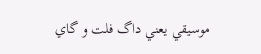موسيقي يعني داگ فلت و گاي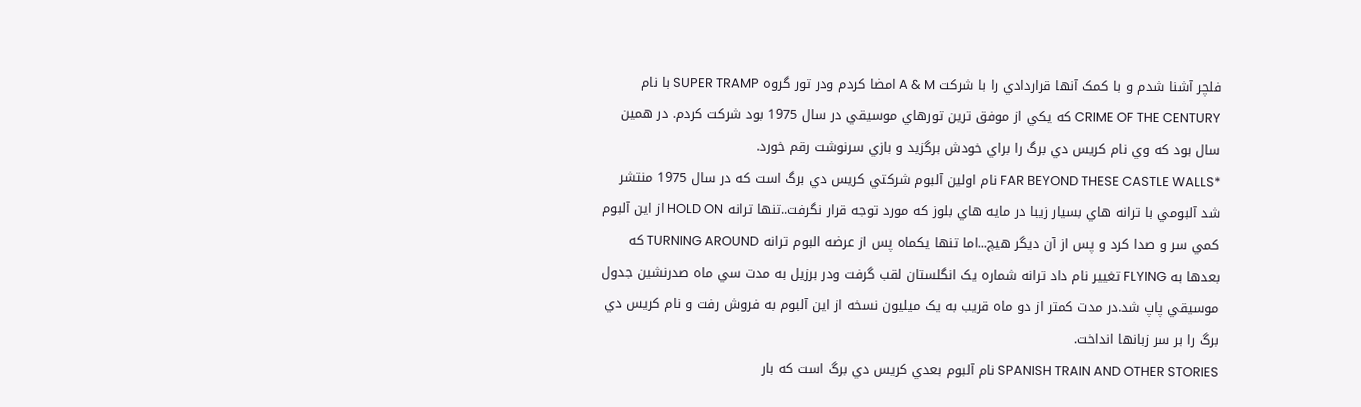فلچر آشنا شدم و با کمک آنها قراردادي را با شرکت A & M امضا کردم ودر تور گروه SUPER TRAMP با نام CRIME OF THE CENTURY که يکي از موفق ترين تورهاي موسيقي در سال 1975 بود شرکت کردم. در همين سال بود که وي نام کريس دي برگ را براي خودش برگزيد و بازي سرنوشت رقم خورد.
*FAR BEYOND THESE CASTLE WALLS نام اولين آلبوم شرکتي کريس دي برگ است که در سال 1975 منتشر شد آلبومي با ترانه هاي بسيار زيبا در مايه هاي بلوز که مورد توجه قرار نگرفت..تنها ترانه HOLD ON از اين آلبوم کمي سر و صدا کرد و پس از آن ديگر هيچ...اما تنها يکماه پس از عرضه البوم ترانه TURNING AROUND که بعدها به FLYING تغيير نام داد ترانه شماره يک انگلستان لقب گرفت ودر برزيل به مدت سي ماه صدرنشين جدول موسيقي پاپ شد.در مدت کمتر از دو ماه قريب به يک ميليون نسخه از اين آلبوم به فروش رفت و نام کريس دي برگ را بر سر زبانها انداخت.
SPANISH TRAIN AND OTHER STORIES نام آلبوم بعدي کريس دي برگ است که بار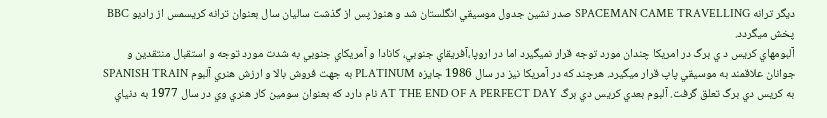ديگر ترانه SPACEMAN CAME TRAVELLING صدر نشين جدول موسيقي انگلستان شد و هنوز پس از گذشت ساليان سال بعنوان ترانه کريسمس از راديو BBC پخش ميگردد.
آلبومهاي کريس د ي برگ در امريکا چندان مورد توجه قرار نميگيرد اما در اروپا،آفريقاي جنوبي، کانادا و آمريکاي جنوبي به شدت مورد توجه و استقبال منتقدين و جوانان علاقمند به موسيقي پاپ قرار ميگيرد. هرچند که در آمريکا نيز در سال 1986 جايزه PLATINUM به جهت فروش بالا و ارزش هنري آلبوم SPANISH TRAIN به کريس دي برگ تعلق گرفت. آلبوم بعدي کريس دي برگ AT THE END OF A PERFECT DAY نام دارد که بعنوان سومين کار هنري وي در سال 1977 به دنياي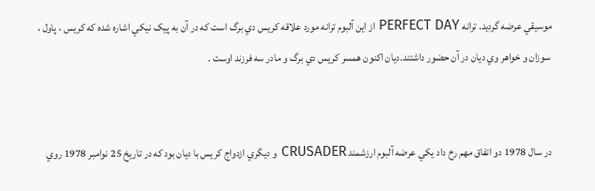موسيقي عرضه گرديد. ترانه PERFECT DAY از اين آلبوم ترانه مورد علاقه کريس دي برگ است که در آن به پيک نيکي اشاره شده که کريس ، پاول ، سوزان و خواهر وي ديان در آن حضور داشتند.ديان اکنون همسر کريس دي برگ و مادر سه فرزند اوست .


در سال 1978 دو اتفاق مهم رخ داد يکي عرضه آلبوم ارزشمند CRUSADER و ديگري ازدواج کريس با ديان بود که در تاريخ 25 نوامبر 1978 روي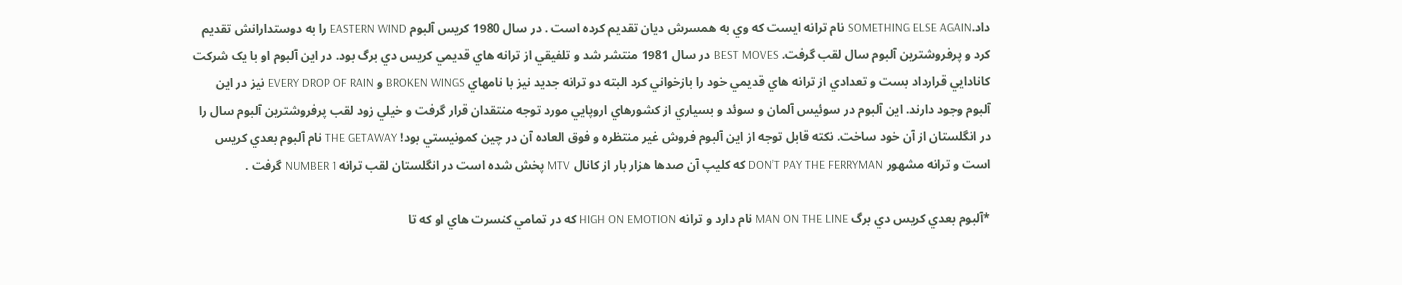داد.SOMETHING ELSE AGAIN نام ترانه ايست که وي به همسرش ديان تقديم کرده است . در سال 1980 کريس آلبوم EASTERN WIND را به دوستدارانش تقديم کرد و پرفروشترين آلبوم سال لقب گرفت. BEST MOVES در سال 1981 منتشر شد و تلفيقي از ترانه هاي قديمي کريس دي برگ بود. در اين آلبوم او با يک شرکت کانادايي قرارداد بست و تعدادي از ترانه هاي قديمي خود را بازخواني کرد البته دو ترانه جديد نيز با نامهاي BROKEN WINGS و EVERY DROP OF RAIN نيز در اين آلبوم وجود دارند. اين آلبوم در سوئيس آلمان و سوئد و بسياري از کشورهاي اروپايي مورد توجه منتقدان قرار گرفت و خيلي زود لقب پرفروشترين آلبوم سال را در انگلستان از آن خود ساخت. نکته قابل توجه از اين آلبوم فروش غير منتظره و فوق العاده آن در چين کمونيستي بود! THE GETAWAY نام آلبوم بعدي کريس است و ترانه مشهور DON’T PAY THE FERRYMAN که کليپ آن صدها هزار بار از کانال MTV پخش شده است در انگلستان لقب ترانه NUMBER 1 گرفت .

*آلبوم بعدي کريس دي برگ MAN ON THE LINE نام دارد و ترانه HIGH ON EMOTION که در تمامي کنسرت هاي او که تا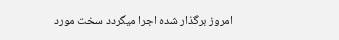امروز برگذار شده اجرا ميگردد سخت مورد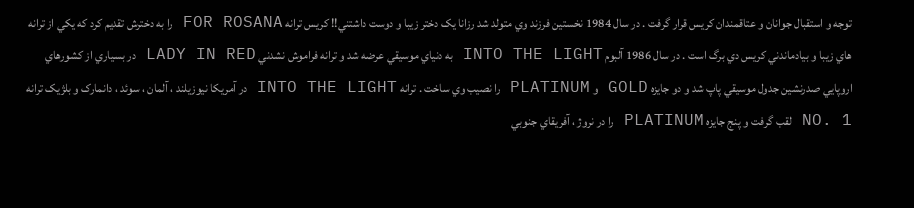توجه و استقبال جوانان و عتاقمندان کريس قرار گرفت . در سال 1984 نخستين فرزند وي متولد شد رزانا يک دختر زيبا و دوست داشتني!! کريس ترانه FOR ROSANA را به دخترش تقديم کرد که يکي از ترانه هاي زيبا و بيادماندني کريس دي برگ است . در سال 1986 آلبوم INTO THE LIGHT به دنياي موسيقي عرضه شد و ترانه فراموش نشدني LADY IN RED در بسياري از کشورهاي اروپايي صدرنشين جدول موسيقي پاپ شد و دو جايزه GOLD و PLATINUM را نصيب وي ساخت . ترانه INTO THE LIGHT در آمريکا نيوزيلند ، آلمان ، سوئد ، دانمارک و بلژيک ترانه NO. 1 لقب گرفت و پنج جايزه PLATINUM را در نروژ ، آفريقاي جنوبي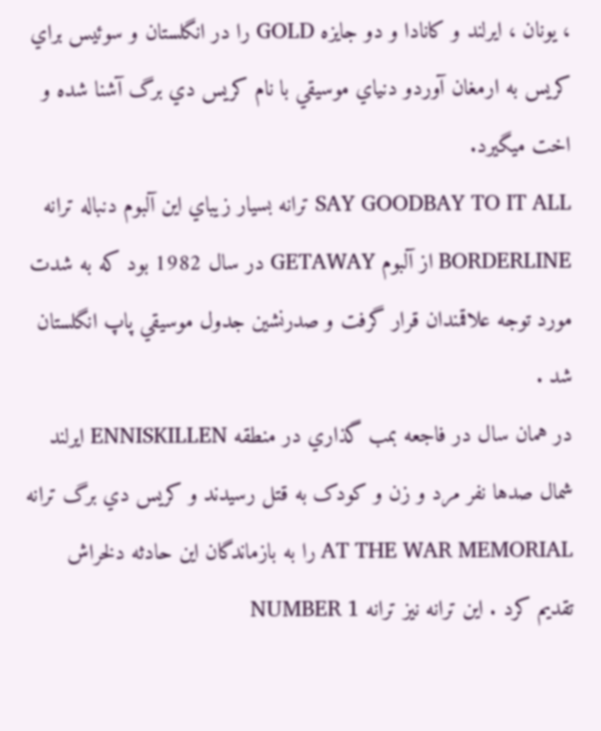، يونان ، ايرلند و کانادا و دو جايزه GOLD را در انگلستان و سوئيس براي کريس به ارمغان آوردو دنياي موسيقي با نام کريس دي برگ آشنا شده و اخت ميگيرد.
SAY GOODBAY TO IT ALL ترانه بسيار زيباي اين آلبوم دنباله ترانه BORDERLINE از آلبوم GETAWAY در سال 1982 بود که به شدت مورد توجه علاقمندان قرار گرفت و صدرنشين جدول موسيقي پاپ انگلستان شد .
در همان سال در فاجعه بمب گذاري در منطقه ENNISKILLEN ايرلند شمال صدها نفر مرد و زن و کودک به قتل رسيدند و کريس دي برگ ترانه AT THE WAR MEMORIAL را به بازماندگان اين حادثه دلخراش تقديم کرد . اين ترانه نيز ترانه NUMBER 1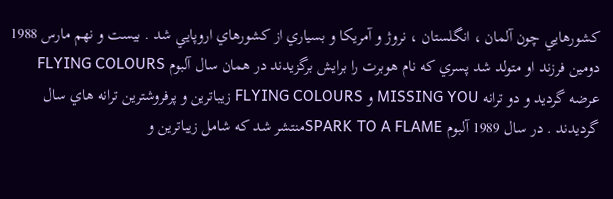کشورهايي چون آلمان ، انگلستان ، نروژ و آمريکا و بسياري از کشورهاي اروپايي شد . بيست و نهم مارس 1988 دومين فرزند او متولد شد پسري که نام هوبرت را برايش برگزيدند در همان سال آلبوم FLYING COLOURS عرضه گرديد و دو ترانه MISSING YOU و FLYING COLOURS زيباترين و پرفروشترين ترانه هاي سال گرديدند . در سال 1989 آلبوم SPARK TO A FLAMEمنتشر شد که شامل زيباترين و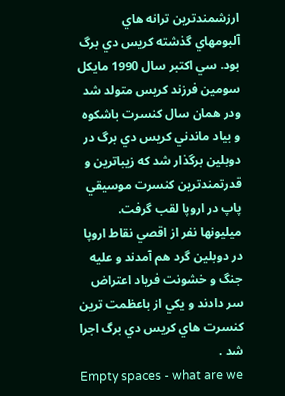ارزشمندترين ترانه هاي آلبومهاي گذشته کريس دي برگ بود. سي اکتبر سال 1990 مايکل سومين فرزند کريس متولد شد ودر همان سال کنسرت باشکوه و بياد ماندني کريس دي برگ در دوبلين برگذار شد که زيباترين و قدرتمندترين کنسرت موسيقي پاپ در اروپا لقب گرفت. ميليونها نفر از اقصي نقاط اروپا در دوبلين گرد هم آمدند و عليه جنگ و خشونت فرياد اعتراض سر دادند و يکي از باعظمت ترين کنسرت هاي کريس دي برگ اجرا شد .
Empty spaces - what are we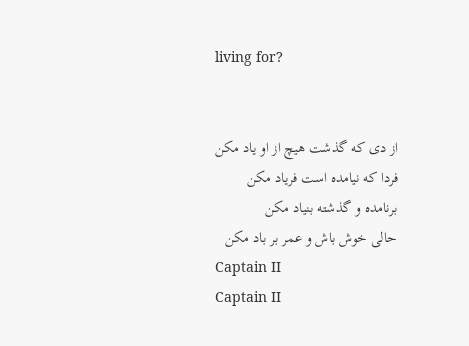living for?


از دی که گذشت هیچ از او یاد مکن
فردا که نیامده است فریاد مکن
برنامده و گذشته بنیاد مکن
حالی خوش باش و عمر بر باد مکن
Captain II
Captain II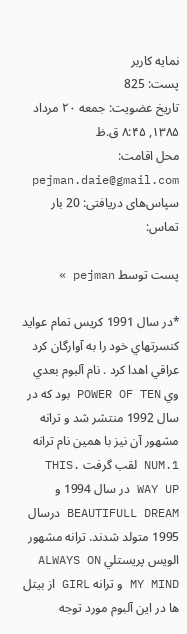نمایه کاربر
پست: 825
تاریخ عضویت: جمعه ۲۰ مرداد ۱۳۸۵, ۸:۴۵ ق.ظ
محل اقامت: pejman.daie@gmail.com
سپاس‌های دریافتی: 20 بار
تماس:

پست توسط pejman »

*در سال 1991 کريس تمام عوايد کنسرتهاي خود را به آوارگان کرد عراقي اهدا کرد . نام آلبوم بعدي وي POWER OF TEN بود که در سال 1992 منتشر شد و ترانه مشهور آن نيز با همين نام ترانه NUM.1 لقب گرفت .THIS WAY UP در سال 1994 و BEAUTIFULL DREAM درسال 1995 متولد شدند. ترانه مشهور الويس پريستلي ALWAYS ON MY MIND و ترانه GIRL از بيتل ها در اين آلبوم مورد توجه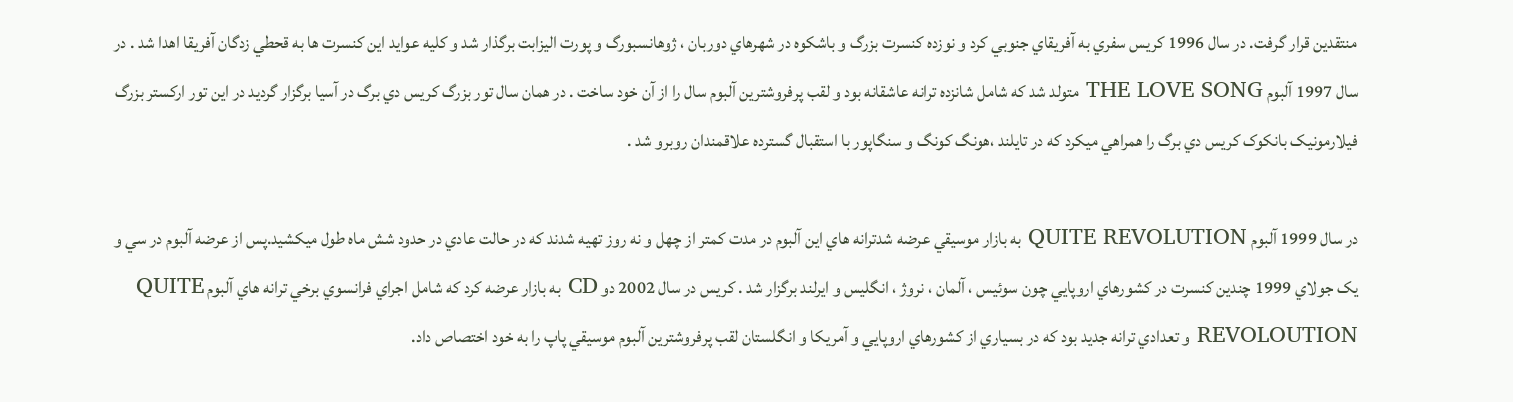منتقدين قرار گرفت. در سال 1996 کريس سفري به آفريقاي جنوبي کرد و نوزده کنسرت بزرگ و باشکوه در شهرهاي دوربان ، ژوهانسبورگ و پورت اليزابت برگذار شد و کليه عوايد اين کنسرت ها به قحطي زدگان آفريقا اهدا شد . در سال 1997 آلبوم THE LOVE SONG متولد شد که شامل شانزده ترانه عاشقانه بود و لقب پرفروشترين آلبوم سال را از آن خود ساخت . در همان سال تور بزرگ کريس دي برگ در آسيا برگزار گرديد در اين تور ارکستر بزرگ فيلارمونيک بانکوک کريس دي برگ را همراهي ميکرد که در تايلند ،هونگ کونگ و سنگاپور با استقبال گسترده علاقمندان روبرو شد .

در سال 1999 آلبوم QUITE REVOLUTION به بازار موسيقي عرضه شدترانه هاي اين آلبوم در مدت کمتر از چهل و نه روز تهيه شدند که در حالت عادي در حدود شش ماه طول ميکشيد.پس از عرضه آلبوم در سي و يک جولاي 1999 چندين کنسرت در کشورهاي اروپايي چون سوئيس ، آلمان ، نروژ ، انگليس و ايرلند برگزار شد . کريس در سال 2002 دو CD به بازار عرضه کرد که شامل اجراي فرانسوي برخي ترانه هاي آلبوم QUITE REVOLOUTION و تعدادي ترانه جديد بود که در بسياري از کشورهاي اروپايي و آمريکا و انگلستان لقب پرفروشترين آلبوم موسيقي پاپ را به خود اختصاص داد.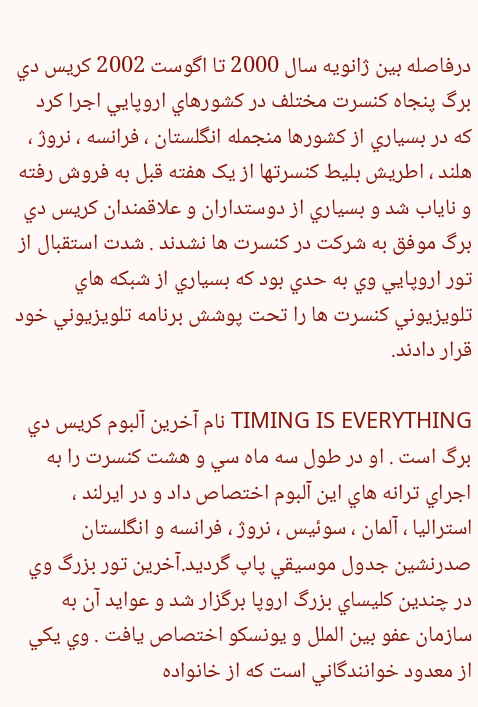درفاصله بين ژانويه سال 2000 تا اگوست 2002 کريس دي برگ پنجاه کنسرت مختلف در کشورهاي اروپايي اجرا کرد که در بسياري از کشورها منجمله انگلستان ، فرانسه ، نروژ ، هلند ، اطريش بليط کنسرتها از يک هفته قبل به فروش رفته و ناياب شد و بسياري از دوستداران و علاقمندان کريس دي برگ موفق به شرکت در کنسرت ها نشدند . شدت استقبال از تور اروپايي وي به حدي بود که بسياري از شبکه هاي تلويزيوني کنسرت ها را تحت پوشش برنامه تلويزيوني خود قرار دادند.

TIMING IS EVERYTHING نام آخرين آلبوم کريس دي برگ است . او در طول سه ماه سي و هشت کنسرت را به اجراي ترانه هاي اين آلبوم اختصاص داد و در ايرلند ، استراليا ، آلمان ، سوئيس ، نروژ ، فرانسه و انگلستان صدرنشين جدول موسيقي پاپ گرديد.آخرين تور بزرگ وي در چندين کليساي بزرگ اروپا برگزار شد و عوايد آن به سازمان عفو بين الملل و يونسکو اختصاص يافت . وي يکي از معدود خوانندگاني است که از خانواده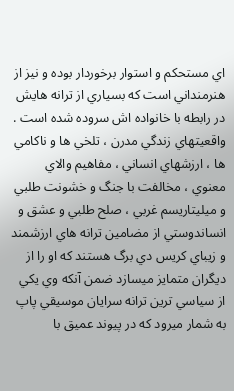اي مستحکم و استوار برخوردار بوده و نيز از هنرمنداني است که بسياري از ترانه هايش در رابطه با خانواده اش سروده شده است . واقعيتهاي زندگي مدرن ، تلخي ها و ناکامي ها ، ارزشهاي انساني ، مفاهيم والاي معنوي ، مخالفت با جنگ و خشونت طلبي و ميليتاريسم غربي ، صلح طلبي و عشق و انساندوستي از مضامين ترانه هاي ارزشمند و زيباي کريس دي برگ هستند که او را از ديگران متمايز ميسازد ضمن آنکه وي يکي از سياسي ترين ترانه سرايان موسيقي پاپ به شمار ميرود که در پيوند عميق با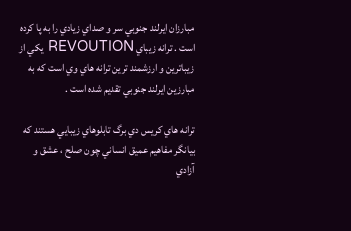مبارزان ايرلند جنوبي سر و صداي زيادي را به پا کرده است . ترانه زيباي REVOUTION يکي از زيباترين و ارزشمند ترين ترانه هاي وي است که به مبارزين ايرلند جنوبي تقديم شده است .

ترانه هاي کريس دي برگ تابلوهاي زيبايي هستند که بيانگر مفاهيم عميق انساني چون صلح ، عشق و آزادي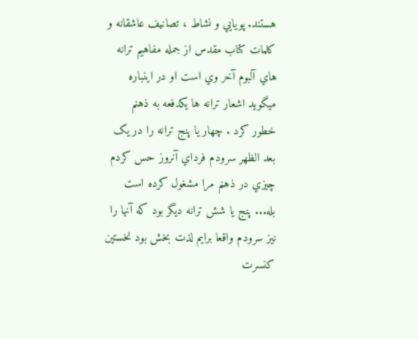هستند. پويايي و نشاط ، تصانيف عاشقانه و کلمات کتاب مقدس از جمله مفاهيم ترانه هاي آلبوم آخر وي است او در اينباره ميگويد اشعار ترانه ها يکدفعه به ذهنم خطور کرد . چهار يا پنج ترانه را در يک بعد الظهر سرودم فرداي آنروز حس کردم چيزي در ذهنم مرا مشغول کرده است بله... پنج يا شش ترانه ديگر بود که آنها را نيز سرودم واقعا برايم لذت بخش بود نخستين کنسرت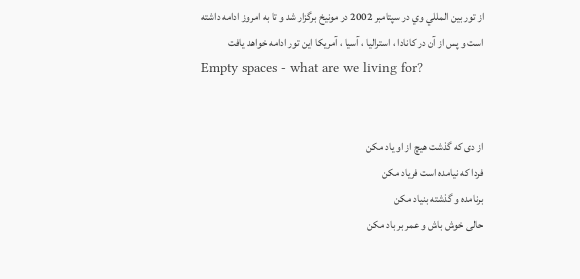از تور بين المللي وي در سپتامبر 2002 در مونيخ برگزار شد و تا به امروز ادامه داشته است و پس از آن در کانادا ، استراليا ، آسيا ، آمريکا اين تور ادامه خواهد يافت
Empty spaces - what are we living for?


از دی که گذشت هیچ از او یاد مکن
فردا که نیامده است فریاد مکن
برنامده و گذشته بنیاد مکن
حالی خوش باش و عمر بر باد مکن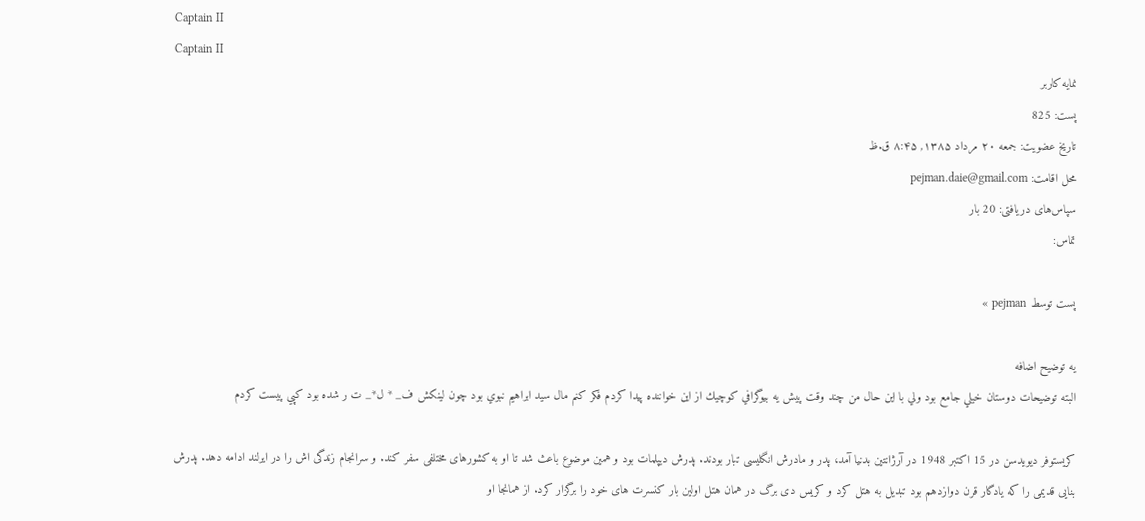Captain II
Captain II
نمایه کاربر
پست: 825
تاریخ عضویت: جمعه ۲۰ مرداد ۱۳۸۵, ۸:۴۵ ق.ظ
محل اقامت: pejman.daie@gmail.com
سپاس‌های دریافتی: 20 بار
تماس:

پست توسط pejman »

يه توضيح اضافه
البته توضيحات دوستان خيلي جامع بود ولي با اين حال من چند وقت پيش يه بيوگرافي كوچيك از اين خواننده پيدا كردم فكر كنم مال سيد ابراهيم نبوي بود چون لينكش ف_ * ل*_ ت ر شده بود كپي پيست كردم

کریستوفر دیویدسن در 15 اکتبر 1948 در آرژانتین بدنیا آمد، پدر و مادرش انگلیسی تبار بودند. پدرش دیپلمات بود و همین موضوع باعث شد تا او به کشورهای مختلفی سفر کند. و سرانجام زندگی اش را در ایرلند ادامه دهد. پدرش بنایی قدیمی را که یادگار قرن دوازدهم بود تبدیل به هتل کرد و کریس دی برگ در همان هتل اولین بار کنسرت های خود را برگزار کرد. از همانجا او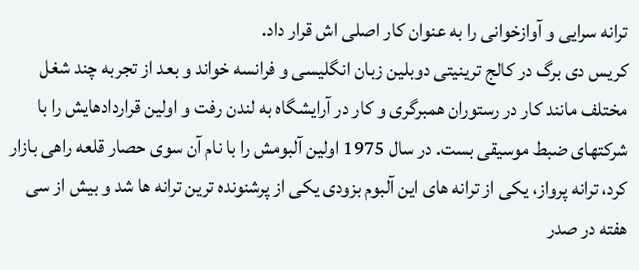ترانه سرایی و آوازخوانی را به عنوان کار اصلی اش قرار داد.
کریس دی برگ در کالج ترینیتی دوبلین زبان انگلیسی و فرانسه خواند و بعد از تجربه چند شغل مختلف مانند کار در رستوران همبرگری و کار در آرایشگاه به لندن رفت و اولین قراردادهایش را با شرکتهای ضبط موسیقی بست. در سال 1975 اولین آلبومش را با نام آن سوی حصار قلعه راهی بازار کرد، ترانه پرواز، یکی از ترانه های این آلبوم بزودی یکی از پرشنونده ترین ترانه ها شد و بیش از سی هفته در صدر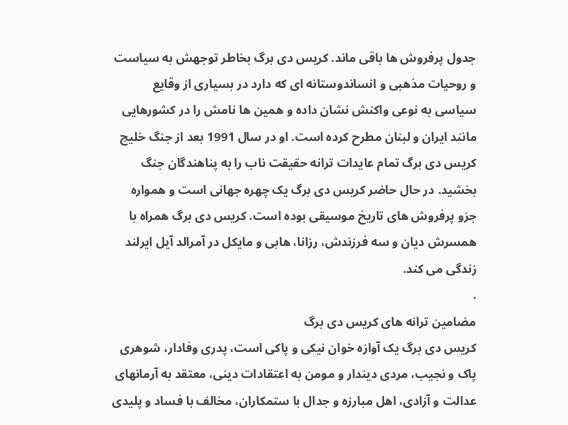جدول پرفروش ها باقی ماند. کریس دی برگ بخاطر توجهش به سیاست و روحیات مذهبی و انساندوستانه ای که دارد در بسیاری از وقایع سیاسی به نوعی واکنش نشان داده و همین ها نامش را در کشورهایی مانند ایران و لبنان مطرح کرده است. او در سال 1991 بعد از جنگ خلیج کریس دی برگ تمام عایدات ترانه حقیقت ناب را به پناهندگان جنگ بخشید. در حال حاضر کریس دی برگ یک چهره جهانی است و همواره جزو پرفروش های تاریخ موسیقی بوده است. کریس دی برگ همراه با همسرش دیان و سه فرزندش، رزانا، هابی و مایکل در آمرالد آیل ایرلند زندگی می کند.
.
مضامین ترانه های کریس دی برگ
کریس دی برگ یک آوازه خوان نیکی و پاکی است، پدری وفادار، شوهری پاک و نجیب، مردی دیندار و مومن به اعتقادات دینی، معتقد به آرمانهای عدالت و آزادی، اهل مبارزه و جدال با ستمکاران، مخالف با فساد و پلیدی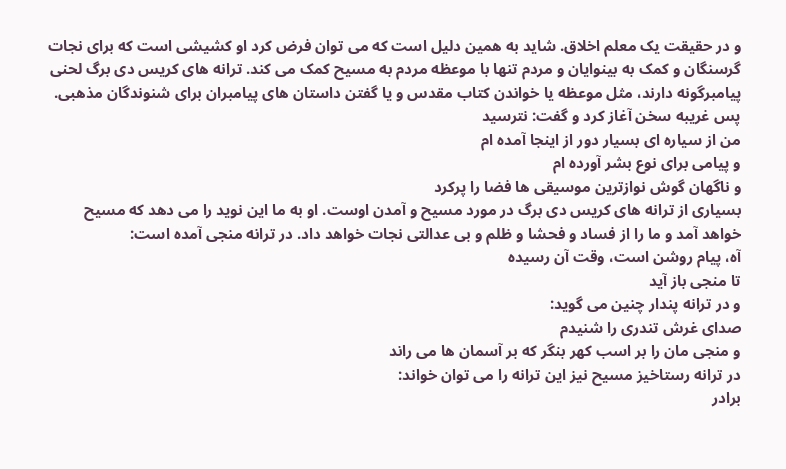و در حقیقت یک معلم اخلاق. شاید به همین دلیل است که می توان فرض کرد او کشیشی است که برای نجات گرسنگان و کمک به بینوایان و مردم تنها با موعظه مردم به مسیح کمک می کند. ترانه های کریس دی برگ لحنی پیامبرگونه دارند، مثل موعظه یا خواندن کتاب مقدس و یا گفتن داستان های پیامبران برای شنوندگان مذهبی.
پس غریبه سخن آغاز کرد و گفت: نترسید
من از سیاره ای بسیار دور از اینجا آمده ام
و پیامی برای نوع بشر آورده ام
و ناگهان گوش نوازترین موسیقی ها فضا را پرکرد
بسیاری از ترانه های کریس دی برگ در مورد مسیح و آمدن اوست. او به ما این نوید را می دهد که مسیح خواهد آمد و ما را از فساد و فحشا و ظلم و بی عدالتی نجات خواهد داد. در ترانه منجی آمده است:
آه، پیام روشن است، وقت آن رسیده
تا منجی باز آید
و در ترانه پندار چنین می گوید:
صدای غرش تندری را شنیدم
و منجی مان را بر اسب کهر بنگر که بر آسمان ها می راند
در ترانه رستاخیز مسیح نیز این ترانه را می توان خواند:
برادر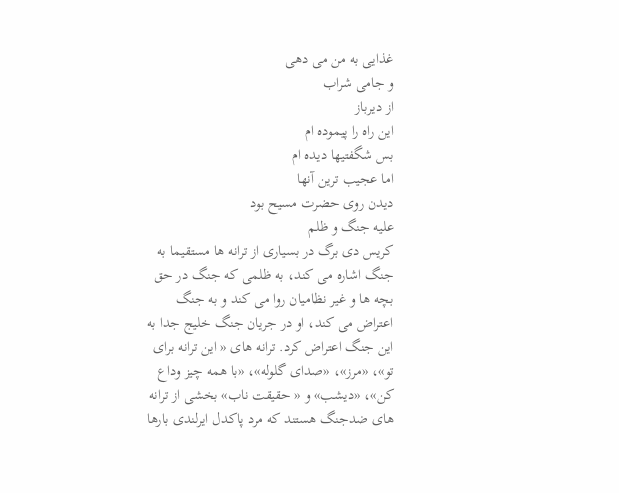غذایی به من می دهی
و جامی شراب
از دیرباز
این راه را پیموده ام
بس شگفتیها دیده ام
اما عجیب ترین آنها
دیدن روی حضرت مسیح بود
علیه جنگ و ظلم
کریس دی برگ در بسیاری از ترانه ها مستقیما به جنگ اشاره می کند، به ظلمی که جنگ در حق بچه ها و غیر نظامیان روا می کند و به جنگ اعتراض می کند، او در جریان جنگ خلیج جدا به این جنگ اعتراض کرد. ترانه های « این ترانه برای تو»، «مرز»، «صدای گلوله»، «با همه چیز وداع کن»، «دیشب» و « حقیقت ناب» بخشی از ترانه های ضدجنگ هستند که مرد پاکدل ایرلندی بارها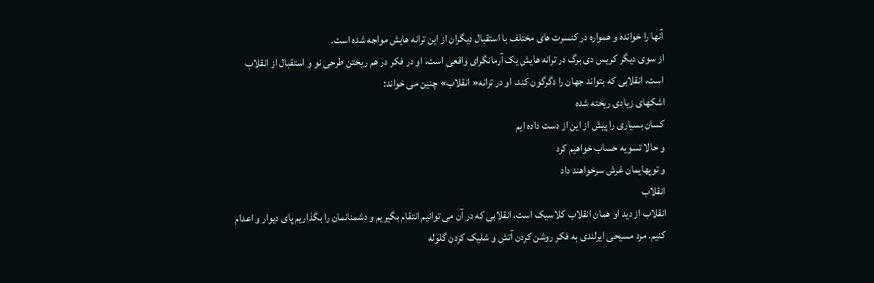آنها را خوانده و همواره در کنسرت های مختلف با استقبال دیگران از این ترانه هایش مواجه شده است.
از سوی دیگر کریس دی برگ در ترانه هایش یک آرمانگرای واقعی است، او در فکر در هم ریختن طرحی نو و استقبال از انقلاب است، انقلابی که بتواند جهان را دگرگون کند. او در ترانه« انقلاب» چنین می خواند:
اشکهای زیادی ریخته شده
کسان بسیاری را پیش از این از دست داده ایم
و حالا تسویه حساب خواهیم کرد
و توپهایمان غرش سرخواهند داد
انقلاب
انقلاب از دید او همان انقلاب کلاسیک است، انقلابی که در آن می توانیم انتقام بگیریم و دشمنانمان را بگذاریم پای دیوار و اعدام کنیم. مرد مسیحی ایرلندی به فکر روشن کردن آتش و شلیک کردن گلوله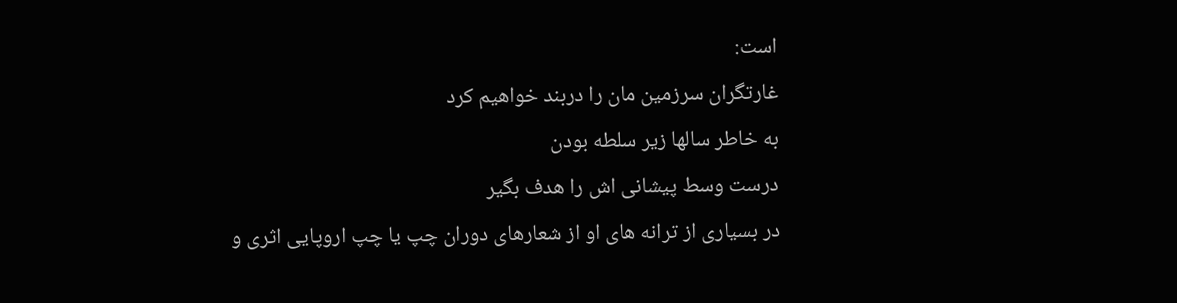است:
غارتگران سرزمین مان را دربند خواهیم کرد
به خاطر سالها زیر سلطه بودن
درست وسط پیشانی اش را هدف بگیر
در بسیاری از ترانه های او از شعارهای دوران چپ یا چپ اروپایی اثری و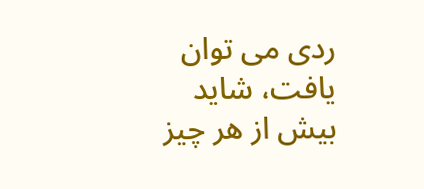ردی می توان یافت، شاید بیش از هر چیز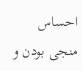احساس منجی بودن و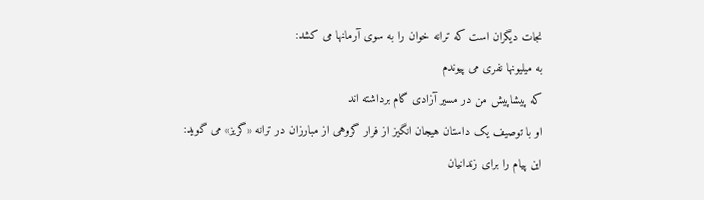نجات دیگران است که ترانه خوان را به سوی آرمانها می کشد:
به میلیونها نفری می پیوندم
که پیشاپیش من در مسیر آزادی گام برداشته اند
او با توصیف یک داستان هیجان انگیز از فرار گروهی از مبارزان در ترانه «گریز» می گوید:
این پیام را برای زندانیان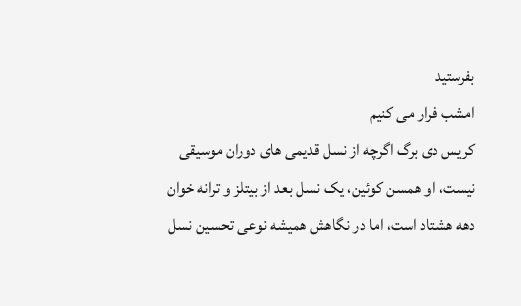بفرستید
امشب فرار می کنیم
کریس دی برگ اگرچه از نسل قدیمی های دوران موسیقی نیست، او همسن کوئین، یک نسل بعد از بیتلز و ترانه خوان دهه هشتاد است، اما در نگاهش همیشه نوعی تحسین نسل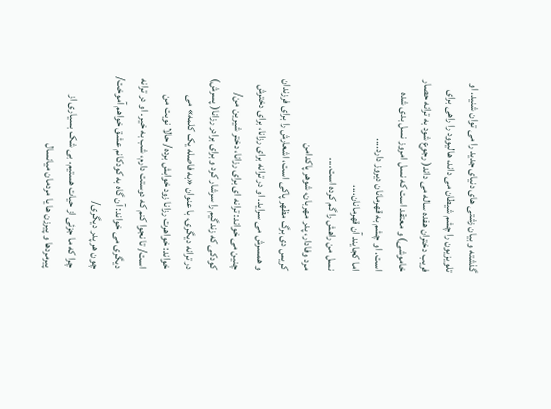گذشته و بیان زشتی های دنیای جدید را می توان شنید. او تلویزیون را چشم شیطان می داند، هالیوود را راهی برای فریب دختران هفده ساله می داند( رجوع شود به ترانه حصار خاموشی) و معتقد است که نسل امروز نسل بدی شده است. او چشم به قهرمانان دیروز دارد....
اما کجایند آن قهرمانان....
نسل من راهش را گم کرده است....
مرد وفادار، پدر مهربان، شوهر پاکدامن
کریس دی برگ مظهر پاکی است، اشعارش را برای فرزندان و همسرش می سراید. او در ترانه برای رزانا، برای دخترش چنین می خواند: ترانه ای برای رزانا، دختر شیرین من/ کودکی که زندگیم را سرشار کرد و برای برادر رزانا( پسرش) در ترانه دیگری، با عنوان «به فاصله یک کلمه» می خواند: خواهرت رزانا زود خوابش برده/ حالا نوبت من است/ تا نجوا کنم که دوستت دارم، شب به خیر. او در ترانه دیگری می خواند: آن گاه به کودکانم عشق خواهم آموخت/ چون هر پدر دیگری/
چرا که ما جزئی از حیات هستیم. بی شک بسیاری از پیرمردها و پیرزن ها یا مردمان میانسال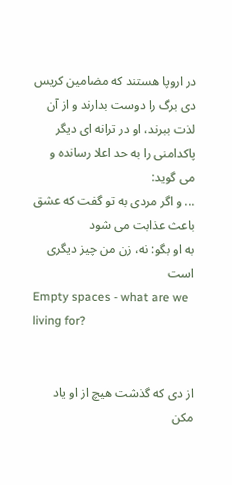در اروپا هستند که مضامین کریس دی برگ را دوست بدارند و از آن لذت ببرند، او در ترانه ای دیگر پاکدامنی را به حد اعلا رسانده و می گوید:
... و اگر مردی به تو گفت که عشق باعث عذابت می شود
به او بگو: نه، زن من چیز دیگری است
Empty spaces - what are we living for?


از دی که گذشت هیچ از او یاد مکن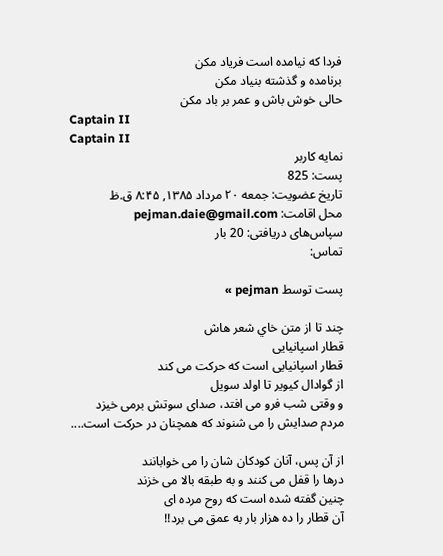فردا که نیامده است فریاد مکن
برنامده و گذشته بنیاد مکن
حالی خوش باش و عمر بر باد مکن
Captain II
Captain II
نمایه کاربر
پست: 825
تاریخ عضویت: جمعه ۲۰ مرداد ۱۳۸۵, ۸:۴۵ ق.ظ
محل اقامت: pejman.daie@gmail.com
سپاس‌های دریافتی: 20 بار
تماس:

پست توسط pejman »

چند تا از متن خاي شعر هاش
قطار اسپانیایی
قطار اسپانیایی است که حرکت می کند
از گوادال کیویر تا اولد سویل
و وقتی شب فرو می افتد، صدای سوتش برمی خیزد
مردم صدایش را می شنوند که همچنان در حرکت است....

از آن پس، آنان کودکان شان را می خوابانند
درها را قفل می کنند و به طبقه بالا می خزند
چنین گفته شده است که روح مرده ای
آن قطار را ده هزار بار به عمق می برد!!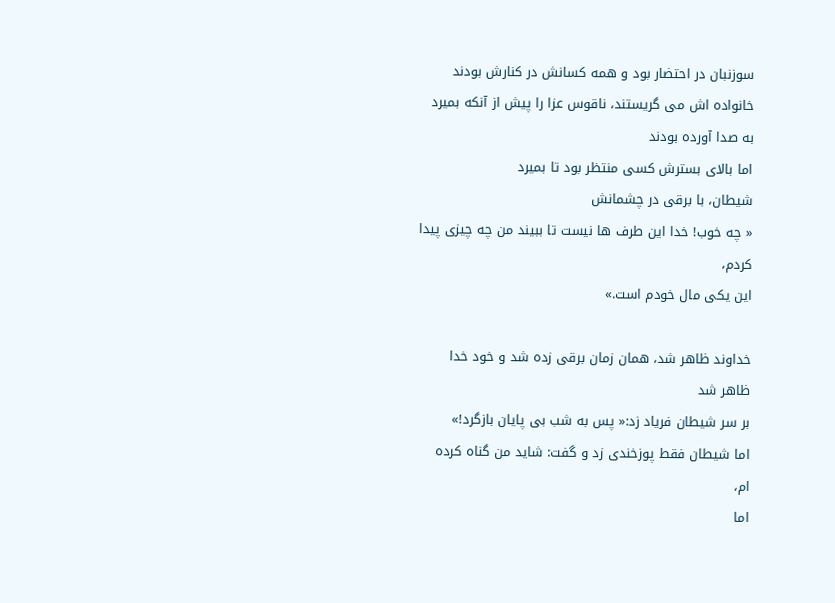سوزنبان در احتضار بود و همه کسانش در کنارش بودند
خانواده اش می گریستند، ناقوس عزا را پیش از آنکه بمیرد به صدا آورده بودند
اما بالای بسترش کسی منتظر بود تا بمیرد
شیطان، با برقی در چشمانش
« چه خوب! خدا این طرف ها نیست تا ببیند من چه چیزی پیدا کردم،
این یکی مال خودم است.»

خداوند ظاهر شد، همان زمان برقی زده شد و خود خدا ظاهر شد
بر سر شیطان فریاد زد:« پس به شب بی پایان بازگرد!»
اما شیطان فقط پوزخندی زد و گفت: شاید من گناه کرده ام،
اما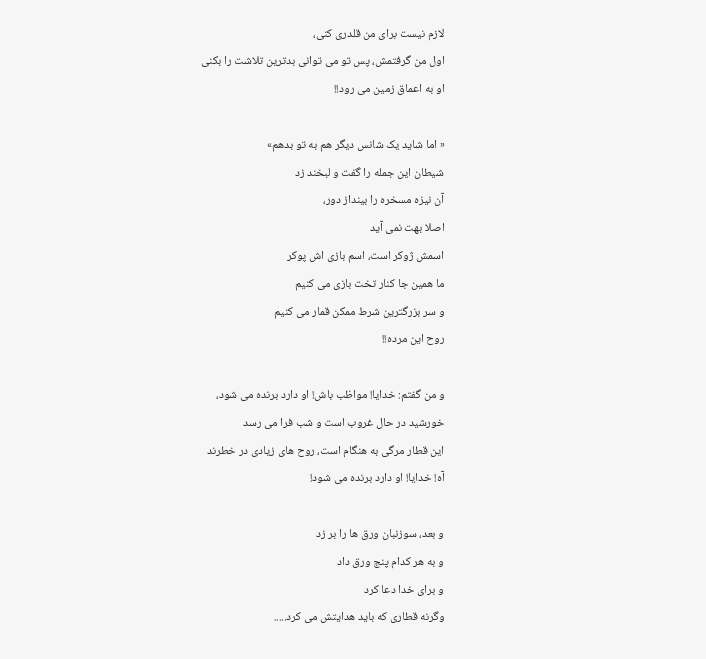لازم نیست برای من قلدری کنی،
اول من گرفتمش، پس تو می توانی بدترین تلاشت را بکنی
او به اعماق زمین می رود!!

« اما شاید یک شانس دیگر هم به تو بدهم»
شیطان این جمله را گفت و لبخند زد
آن نیزه مسخره را بینداز دور،
اصلا بهت نمی آید
اسمش ژوکر است، اسم بازی اش پوکر
ما همین جا کنار تخت بازی می کنیم
و سر بزرگترین شرط ممکن قمار می کنیم
روح این مرده!!

و من گفتم: خدایا! مواظب باش! او دارد برنده می شود،
خورشید در حال غروب است و شب فرا می رسد
این قطار مرگی به هنگام است، روح های زیادی در خطرند
آه! خدایا! او دارد برنده می شود!

و بعد، سوزنبان ورق ها را بر زد
و به هر کدام پنج ورق داد
و برای خدا دعا کرد
وگرنه قطاری که باید هدایتش می کرد.....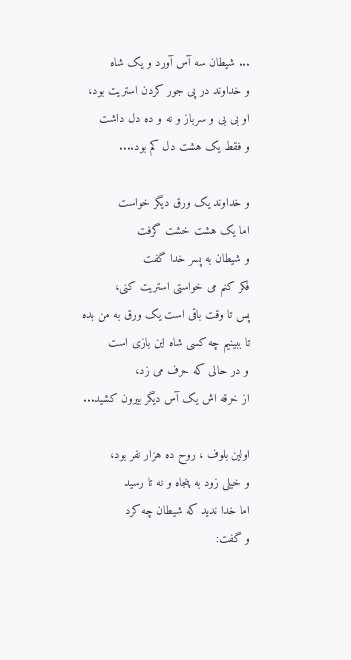... شیطان سه آس آورد و یک شاه
و خداوند در پی جور کردن استریت بود،
او بی بی و سرباز و نه و ده دل داشت
و فقط یک هشت دل کم بود....

و خداوند یک ورق دیگر خواست
اما یک هشت خشت گرفت
و شیطان به پسر خدا گفت
فکر کنم می خواستی استریت کنی،
پس تا وقت باقی است یک ورق به من بده
تا ببینیم چه کسی شاه این بازی است
و در حالی که حرف می زد،
از خرقه اش یک آس دیگر بیرون کشید...

اولین بلوف ، روح ده هزار نفر بود،
و خیلی زود به پنجاه و نه تا رسید
اما خدا ندید که شیطان چه کرد
و گفت: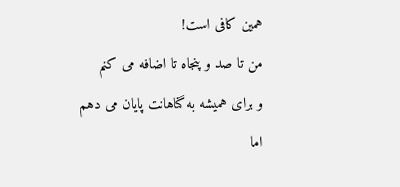همین کافی است!
من تا صد و پنجاه تا اضافه می کنم
و برای همیشه به گناهانت پایان می دهم
اما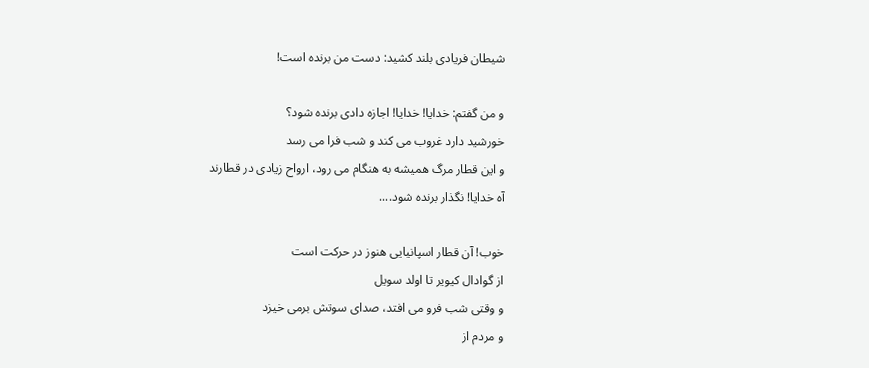شیطان فریادی بلند کشید: دست من برنده است!

و من گفتم: خدایا! خدایا! اجازه دادی برنده شود؟
خورشید دارد غروب می کند و شب فرا می رسد
و این قطار مرگ همیشه به هنگام می رود، ارواح زیادی در قطارند
آه خدایا! نگذار برنده شود....

خوب! آن قطار اسپانیایی هنوز در حرکت است
از گوادال کیویر تا اولد سویل
و وقتی شب فرو می افتد، صدای سوتش برمی خیزد
و مردم از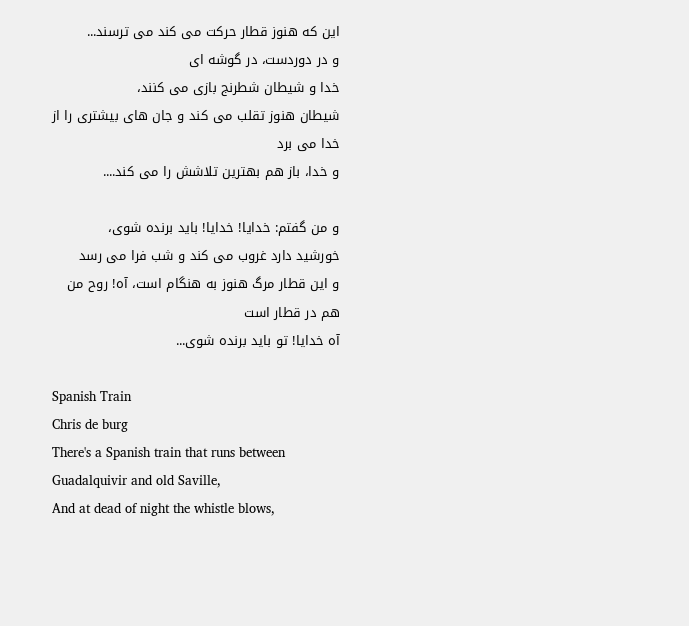این که هنوز قطار حرکت می کند می ترسند...
و در دوردست، در گوشه ای
خدا و شیطان شطرنج بازی می کنند،
شیطان هنوز تقلب می کند و جان های بیشتری را از خدا می برد
و خدا، باز هم بهترین تلاشش را می کند....

و من گفتم: خدایا! خدایا! باید برنده شوی،
خورشید دارد غروب می کند و شب فرا می رسد
و این قطار مرگ هنوز به هنگام است، آه! روح من هم در قطار است
آه خدایا! تو باید برنده شوی...

Spanish Train
Chris de burg
There's a Spanish train that runs between
Guadalquivir and old Saville,
And at dead of night the whistle blows,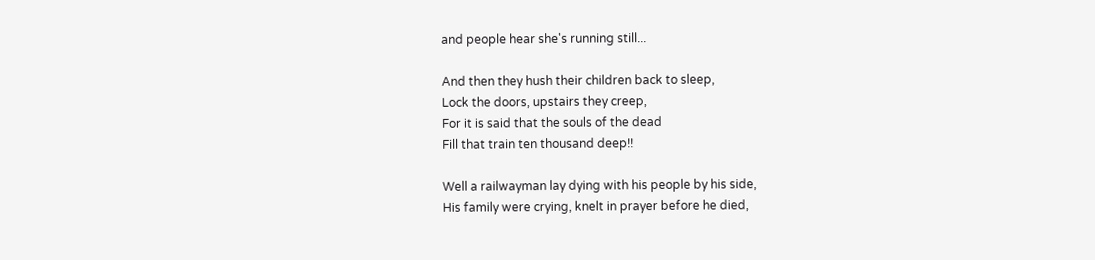and people hear she's running still...

And then they hush their children back to sleep,
Lock the doors, upstairs they creep,
For it is said that the souls of the dead
Fill that train ten thousand deep!!

Well a railwayman lay dying with his people by his side,
His family were crying, knelt in prayer before he died,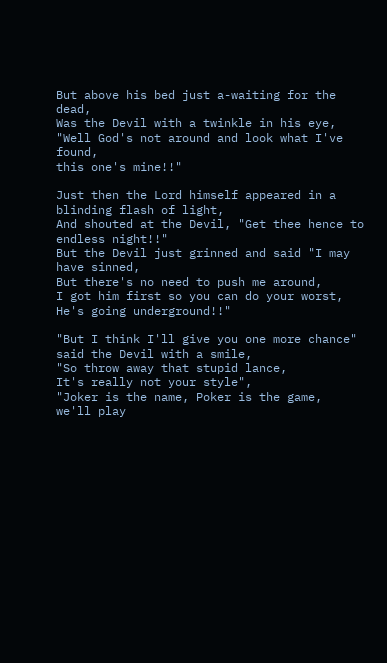But above his bed just a-waiting for the dead,
Was the Devil with a twinkle in his eye,
"Well God's not around and look what I've found,
this one's mine!!"

Just then the Lord himself appeared in a blinding flash of light,
And shouted at the Devil, "Get thee hence to endless night!!"
But the Devil just grinned and said "I may have sinned,
But there's no need to push me around,
I got him first so you can do your worst,
He's going underground!!"

"But I think I'll give you one more chance"
said the Devil with a smile,
"So throw away that stupid lance,
It's really not your style",
"Joker is the name, Poker is the game,
we'll play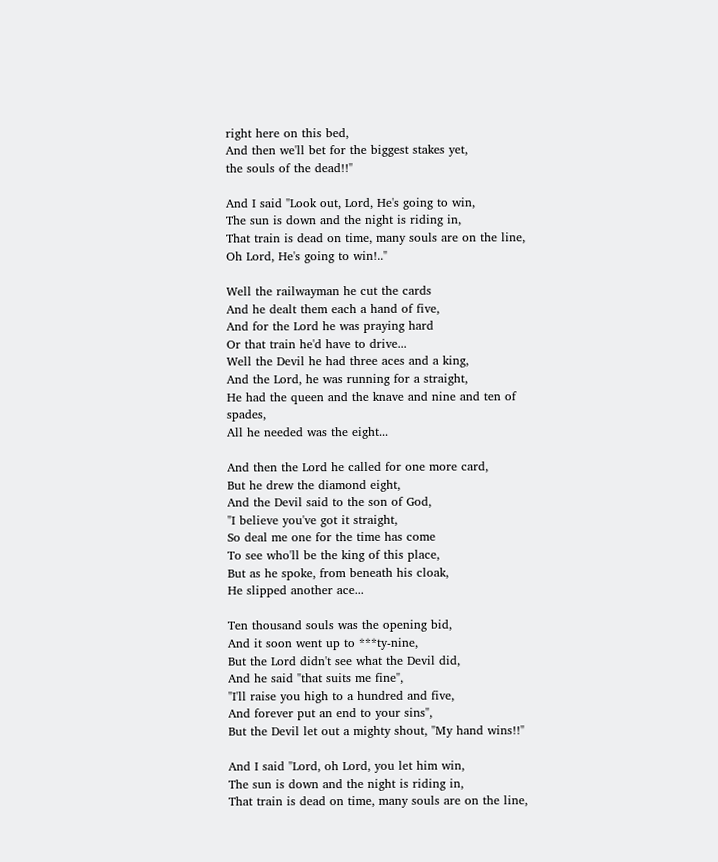right here on this bed,
And then we'll bet for the biggest stakes yet,
the souls of the dead!!"

And I said "Look out, Lord, He's going to win,
The sun is down and the night is riding in,
That train is dead on time, many souls are on the line,
Oh Lord, He's going to win!.."

Well the railwayman he cut the cards
And he dealt them each a hand of five,
And for the Lord he was praying hard
Or that train he'd have to drive...
Well the Devil he had three aces and a king,
And the Lord, he was running for a straight,
He had the queen and the knave and nine and ten of spades,
All he needed was the eight...

And then the Lord he called for one more card,
But he drew the diamond eight,
And the Devil said to the son of God,
"I believe you've got it straight,
So deal me one for the time has come
To see who'll be the king of this place,
But as he spoke, from beneath his cloak,
He slipped another ace...

Ten thousand souls was the opening bid,
And it soon went up to ***ty-nine,
But the Lord didn't see what the Devil did,
And he said "that suits me fine",
"I'll raise you high to a hundred and five,
And forever put an end to your sins",
But the Devil let out a mighty shout, "My hand wins!!"

And I said "Lord, oh Lord, you let him win,
The sun is down and the night is riding in,
That train is dead on time, many souls are on the line,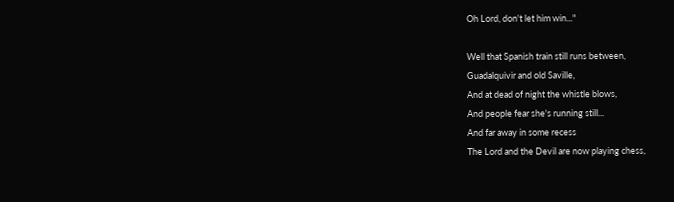Oh Lord, don't let him win..."

Well that Spanish train still runs between,
Guadalquivir and old Saville,
And at dead of night the whistle blows,
And people fear she's running still...
And far away in some recess
The Lord and the Devil are now playing chess,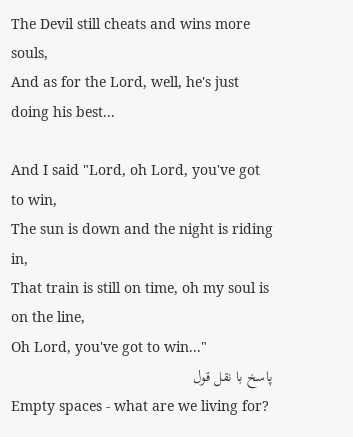The Devil still cheats and wins more souls,
And as for the Lord, well, he's just doing his best...

And I said "Lord, oh Lord, you've got to win,
The sun is down and the night is riding in,
That train is still on time, oh my soul is on the line,
Oh Lord, you've got to win..."
پاسخ با نقل قول
Empty spaces - what are we living for?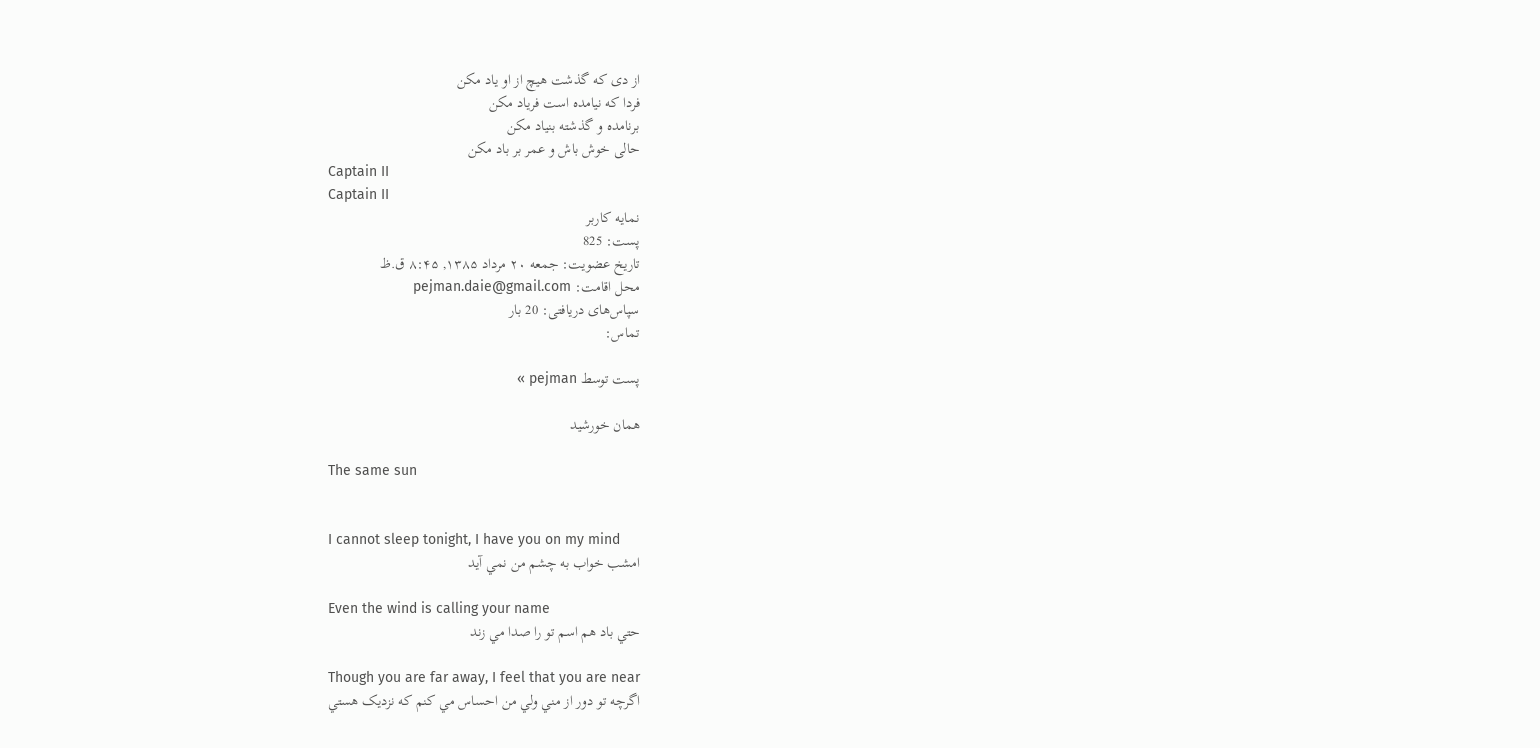از دی که گذشت هیچ از او یاد مکن
فردا که نیامده است فریاد مکن
برنامده و گذشته بنیاد مکن
حالی خوش باش و عمر بر باد مکن
Captain II
Captain II
نمایه کاربر
پست: 825
تاریخ عضویت: جمعه ۲۰ مرداد ۱۳۸۵, ۸:۴۵ ق.ظ
محل اقامت: pejman.daie@gmail.com
سپاس‌های دریافتی: 20 بار
تماس:

پست توسط pejman »

همان خورشيد

The same sun


I cannot sleep tonight, I have you on my mind
امشب خواب به چشم من نمي آيد

Even the wind is calling your name
حتي باد هم اسم تو را صدا مي زند

Though you are far away, I feel that you are near
اگرچه تو دور از مني ولي من احساس مي کنم که نزديک هستي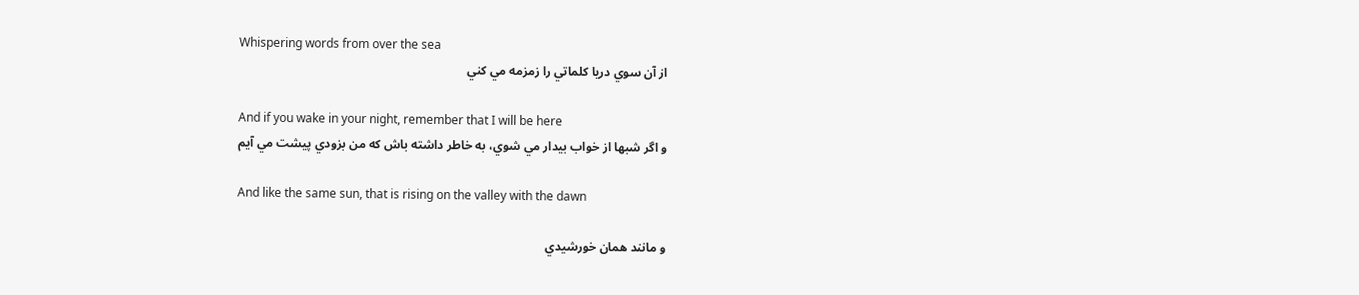Whispering words from over the sea
از آن سوي دريا کلماتي را زمزمه مي کني

And if you wake in your night, remember that I will be here
و اگر شبها از خواب بيدار مي شوي، به خاطر داشته باش که من بزودي پيشت مي آيم

And like the same sun, that is rising on the valley with the dawn

و مانند همان خورشيدي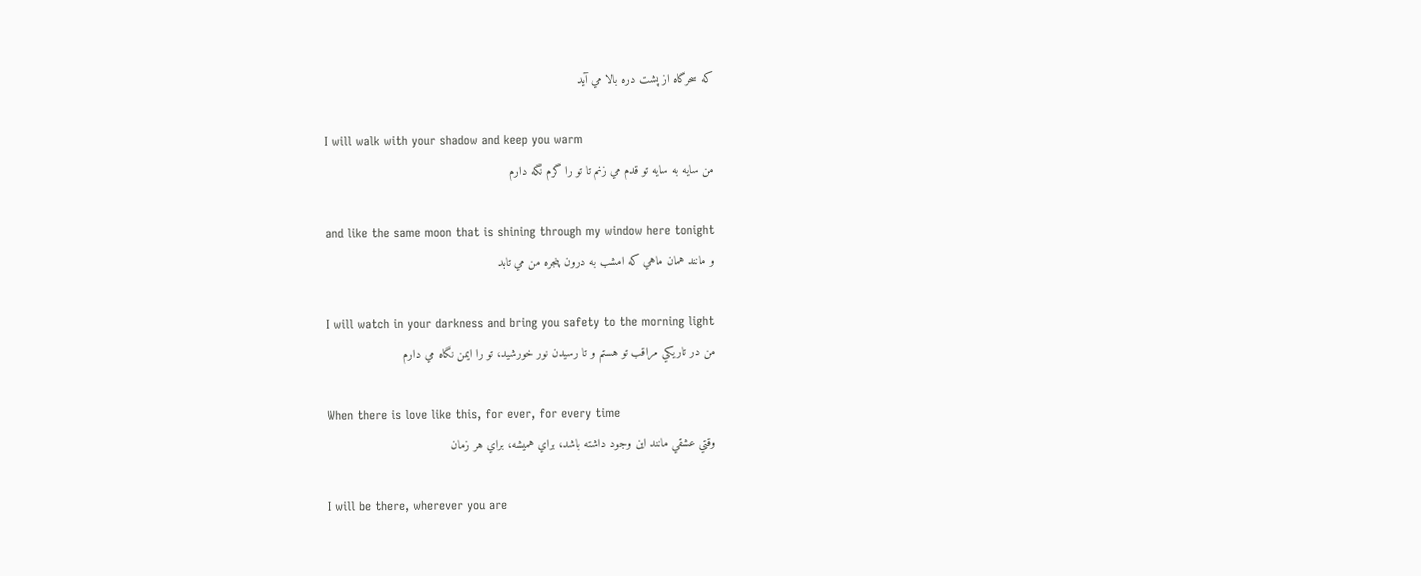که سحرگاه از پشت دره بالا مي آيد

I will walk with your shadow and keep you warm
من سايه به سايه تو قدم مي زنم تا تو را گرم نگه دارم

and like the same moon that is shining through my window here tonight
و مانند همان ماهي که امشب به درون پنجره من مي تابد

I will watch in your darkness and bring you safety to the morning light
من در تاريکي مراقب تو هستم و تا رسيدن نور خورشيد، تو را ايمن نگاه مي دارم

When there is love like this, for ever, for every time
وقتي عشقي مانند اين وجود داشته باشد، براي هميشه، براي هر زمان

I will be there, wherever you are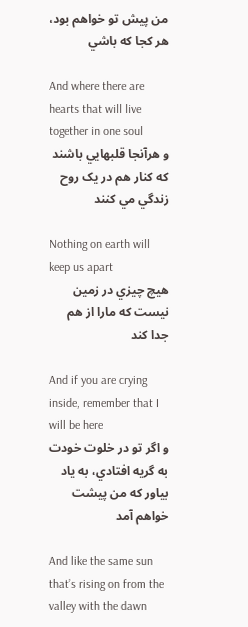من پيش تو خواهم بود، هر کجا که باشي

And where there are hearts that will live together in one soul
و هرآنجا قلبهايي باشند که کنار هم در يک روح زندگي مي کنند

Nothing on earth will keep us apart
هيچ چيزي در زمين نيست که مارا از هم جدا کند

And if you are crying inside, remember that I will be here
و اگر تو در خلوت خودت به گريه افتادي، به ياد بياور که من پيشت خواهم آمد

And like the same sun that’s rising on from the valley with the dawn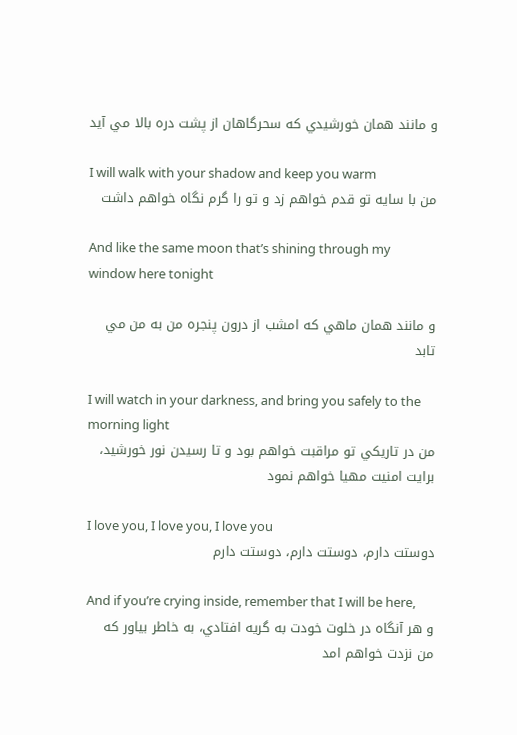و مانند همان خورشيدي که سحرگاهان از پشت دره بالا مي آيد

I will walk with your shadow and keep you warm
من با سايه تو قدم خواهم زد و تو را گرم نگاه خواهم داشت

And like the same moon that’s shining through my window here tonight

و مانند همان ماهي که امشب از درون پنجره من به من مي تابد

I will watch in your darkness, and bring you safely to the morning light
من در تاريکي تو مراقبت خواهم بود و تا رسيدن نور خورشيد، برايت امنيت مهيا خواهم نمود

I love you, I love you, I love you
دوستت دارم، دوستت دارم، دوستت دارم

And if you’re crying inside, remember that I will be here,
و هر آنگاه در خلوت خودت به گريه افتادي، به خاطر بياور که من نزدت خواهم امد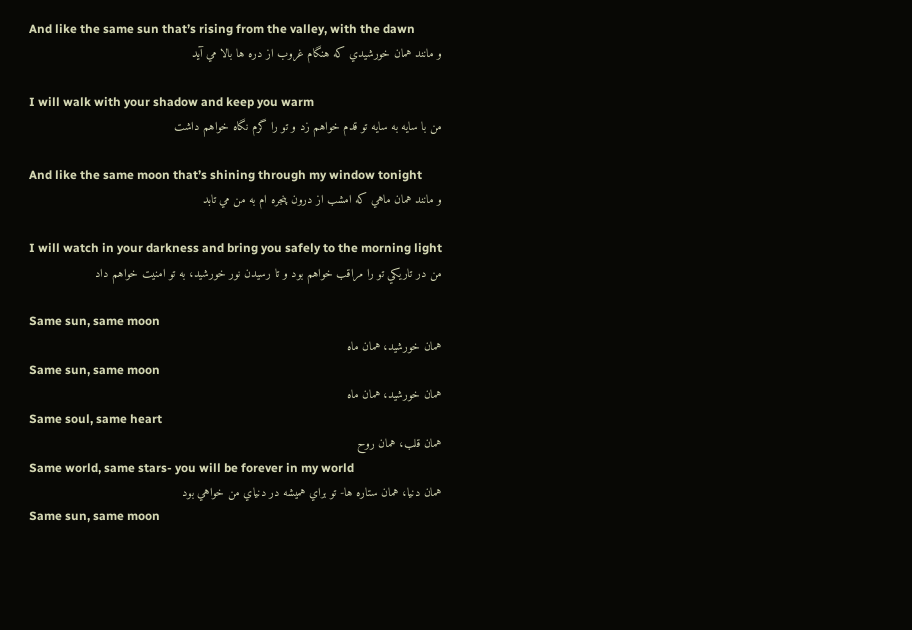And like the same sun that’s rising from the valley, with the dawn
و مانند همان خورشيدي که هنگام غروب از دره ها بالا مي آيد

I will walk with your shadow and keep you warm
من با سايه به سايه تو قدم خواهم زد و تو را گرم نگاه خواهم داشت

And like the same moon that’s shining through my window tonight
و مانند همان ماهي که امشب از درون پنجره ام به من مي تابد

I will watch in your darkness and bring you safely to the morning light
من در تاريکي تو را مراقب خواهم بود و تا رسيدن نور خورشيد، به تو امنيت خواهم داد

Same sun, same moon
همان خورشيد، همان ماه
Same sun, same moon
همان خورشيد، همان ماه
Same soul, same heart
همان قلب، همان روح
Same world, same stars- you will be forever in my world
همان دنيا، همان ستاره ها- تو براي هميشه در دنياي من خواهي بود
Same sun, same moon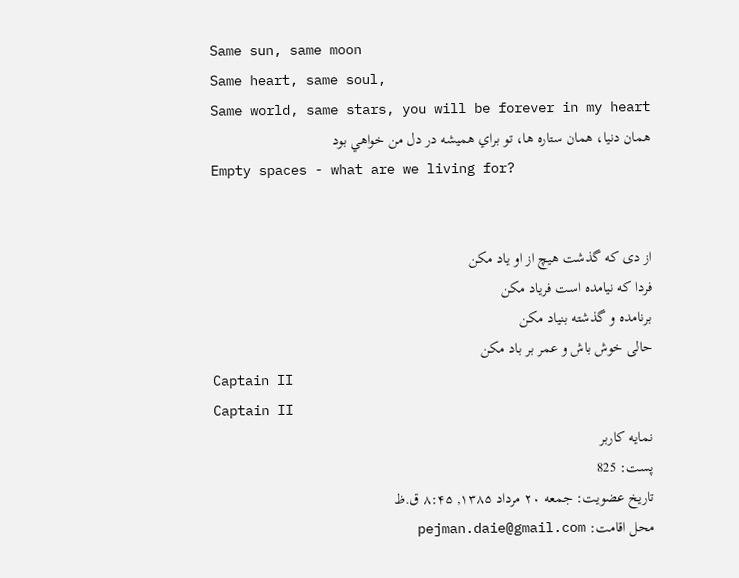Same sun, same moon
Same heart, same soul,
Same world, same stars, you will be forever in my heart
همان دنيا، همان ستاره ها، تو براي هميشه در دل من خواهي بود
Empty spaces - what are we living for?


از دی که گذشت هیچ از او یاد مکن
فردا که نیامده است فریاد مکن
برنامده و گذشته بنیاد مکن
حالی خوش باش و عمر بر باد مکن
Captain II
Captain II
نمایه کاربر
پست: 825
تاریخ عضویت: جمعه ۲۰ مرداد ۱۳۸۵, ۸:۴۵ ق.ظ
محل اقامت: pejman.daie@gmail.com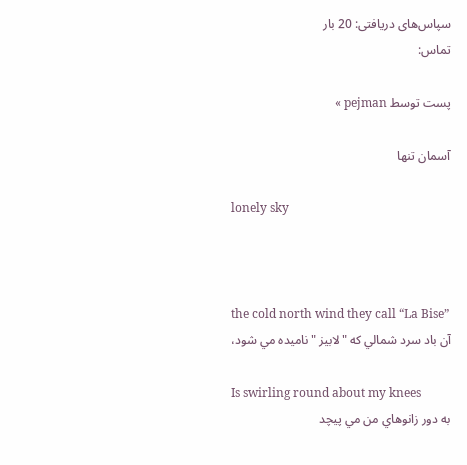سپاس‌های دریافتی: 20 بار
تماس:

پست توسط pejman »

آسمان تنها

lonely sky



the cold north wind they call “La Bise”
آن باد سرد شمالي که "لابيز " ناميده مي شود،

Is swirling round about my knees
به دور زانوهاي من مي پيچد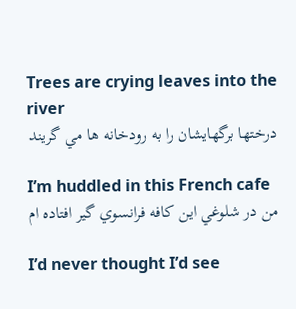Trees are crying leaves into the river
درختها برگهايشان را به رودخانه ها مي گريند

I’m huddled in this French cafe
من در شلوغي اين کافه فرانسوي گير افتاده ام

I’d never thought I’d see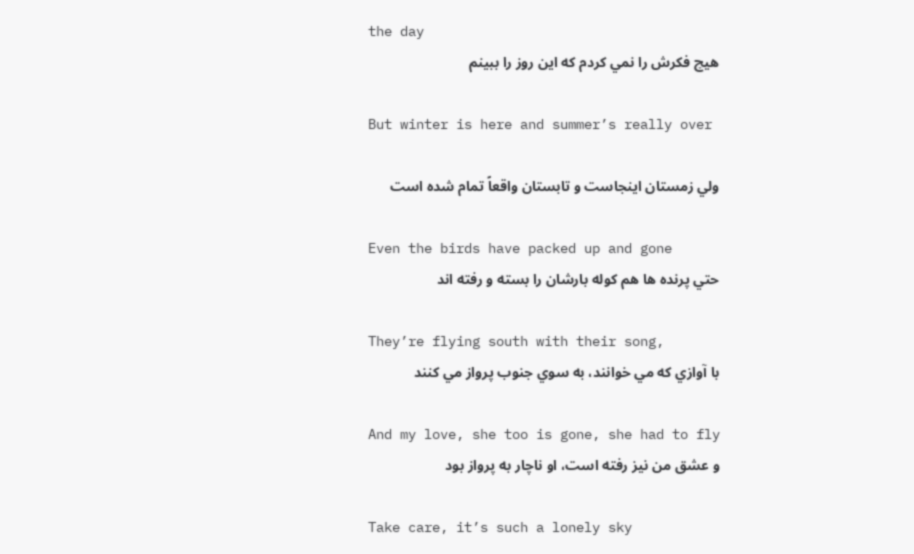the day
هيچ فکرش را نمي کردم که اين روز را ببينم

But winter is here and summer’s really over

ولي زمستان اينجاست و تابستان واقعاً تمام شده است

Even the birds have packed up and gone
حتي پرنده ها هم کوله بارشان را بسته و رفته اند

They’re flying south with their song,
با آوازي که مي خوانند، به سوي جنوب پرواز مي کنند

And my love, she too is gone, she had to fly
و عشق من نيز رفته است، او ناچار به پرواز بود

Take care, it’s such a lonely sky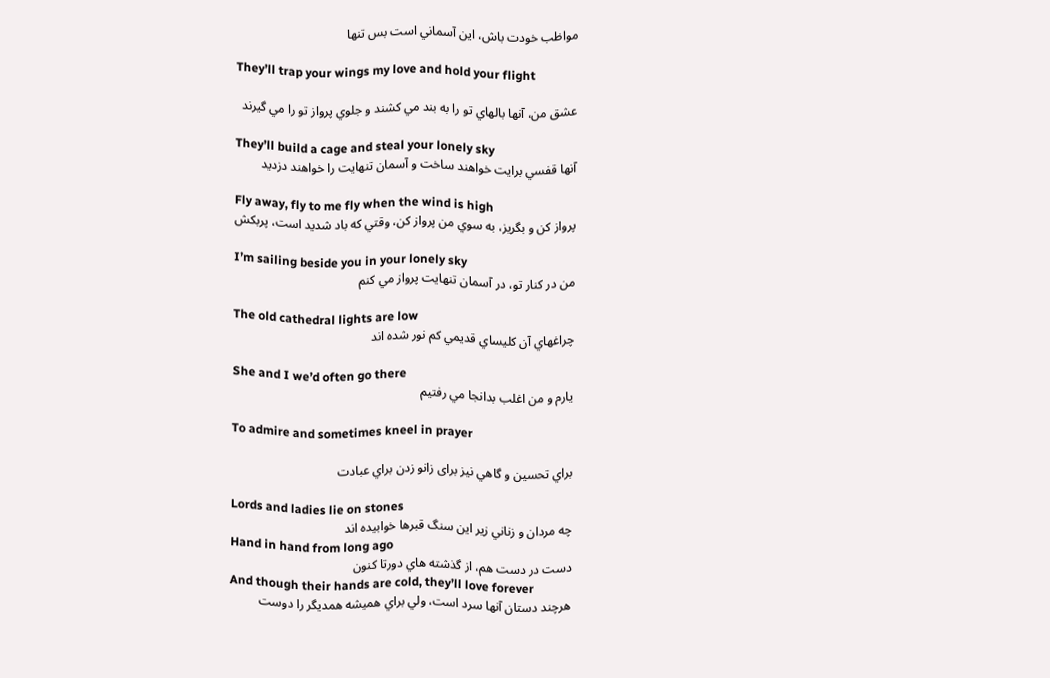مواظب خودت باش، اين آسماني است بس تنها

They’ll trap your wings my love and hold your flight

عشق من، آنها بالهاي تو را به بند مي کشند و جلوي پرواز تو را مي گيرند

They’ll build a cage and steal your lonely sky
آنها قفسي برايت خواهند ساخت و آسمان تنهايت را خواهند دزديد

Fly away, fly to me fly when the wind is high
پرواز کن و بگريز، به سوي من پرواز کن، وقتي که باد شديد است، پربکش

I’m sailing beside you in your lonely sky
من در کنار تو، در آسمان تنهايت پرواز مي کنم

The old cathedral lights are low
چراغهاي آن کليساي قديمي کم نور شده اند

She and I we’d often go there
یارم و من اغلب بدانجا مي رفتيم

To admire and sometimes kneel in prayer

براي تحسين و گاهي نيز برای زانو زدن براي عبادت

Lords and ladies lie on stones
چه مردان و زناني زير اين سنگ قبرها خوابيده اند
Hand in hand from long ago
دست در دست هم، از گذشته هاي دورتا کنون
And though their hands are cold, they’ll love forever
هرچند دستان آنها سرد است، ولي براي هميشه همديگر را دوست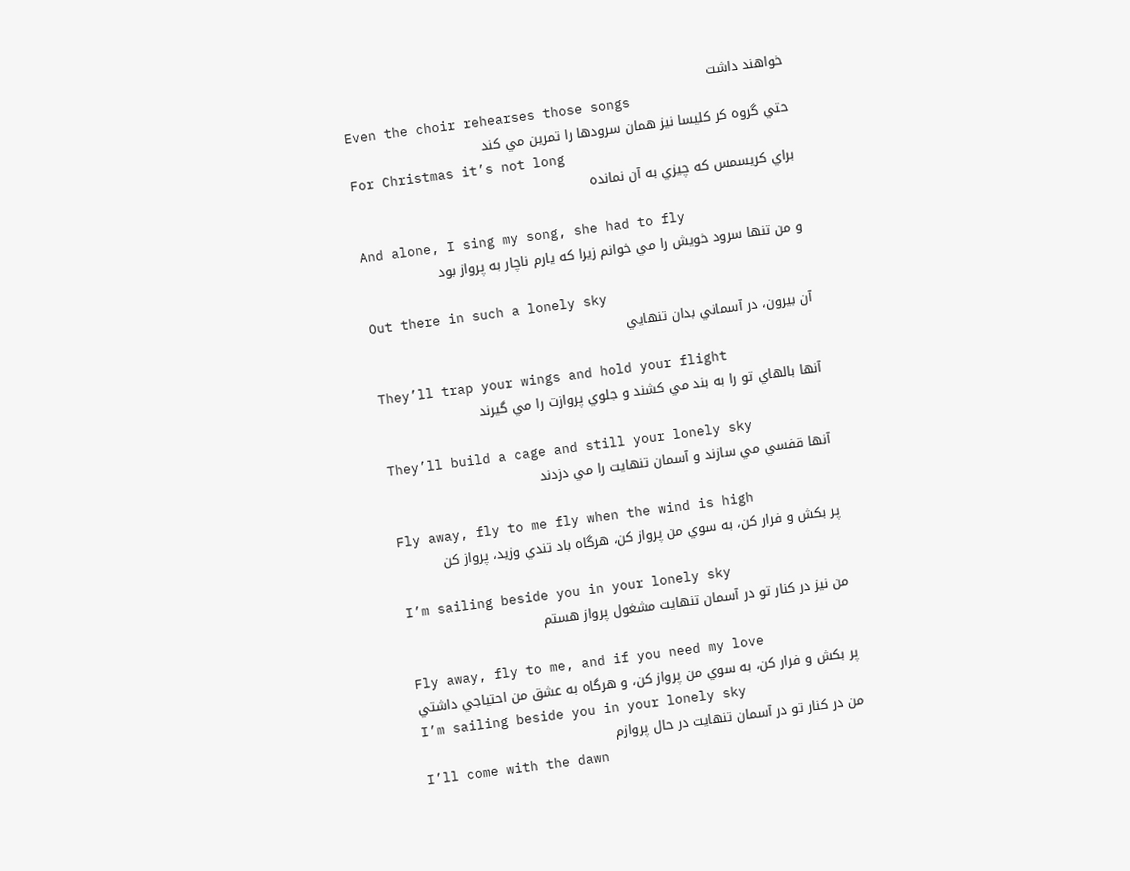خواهند داشت
Even the choir rehearses those songs
حتي گروه کر کليسا نيز همان سرودها را تمرين مي کند
For Christmas it’s not long
براي کريسمس که چيزي به آن نمانده

And alone, I sing my song, she had to fly
و من تنها سرود خويش را مي خوانم زيرا که يارم ناچار به پرواز بود

Out there in such a lonely sky
آن بيرون، در آسماني بدان تنهايي

They’ll trap your wings and hold your flight
آنها بالهاي تو را به بند مي کشند و جلوي پروازت را مي گيرند

They’ll build a cage and still your lonely sky
آنها قفسي مي سازند و آسمان تنهايت را مي دزدند

Fly away, fly to me fly when the wind is high
پر بکش و فرار کن، به سوي من پرواز کن، هرگاه باد تندي وزيد، پرواز کن

I’m sailing beside you in your lonely sky
من نيز در کنار تو در آسمان تنهايت مشغول پرواز هستم

Fly away, fly to me, and if you need my love
پر بکش و فرار کن، به سوي من پرواز کن، و هرگاه به عشق من احتياجي داشتي
I’m sailing beside you in your lonely sky
من در کنار تو در آسمان تنهايت در حال پروازم
I’ll come with the dawn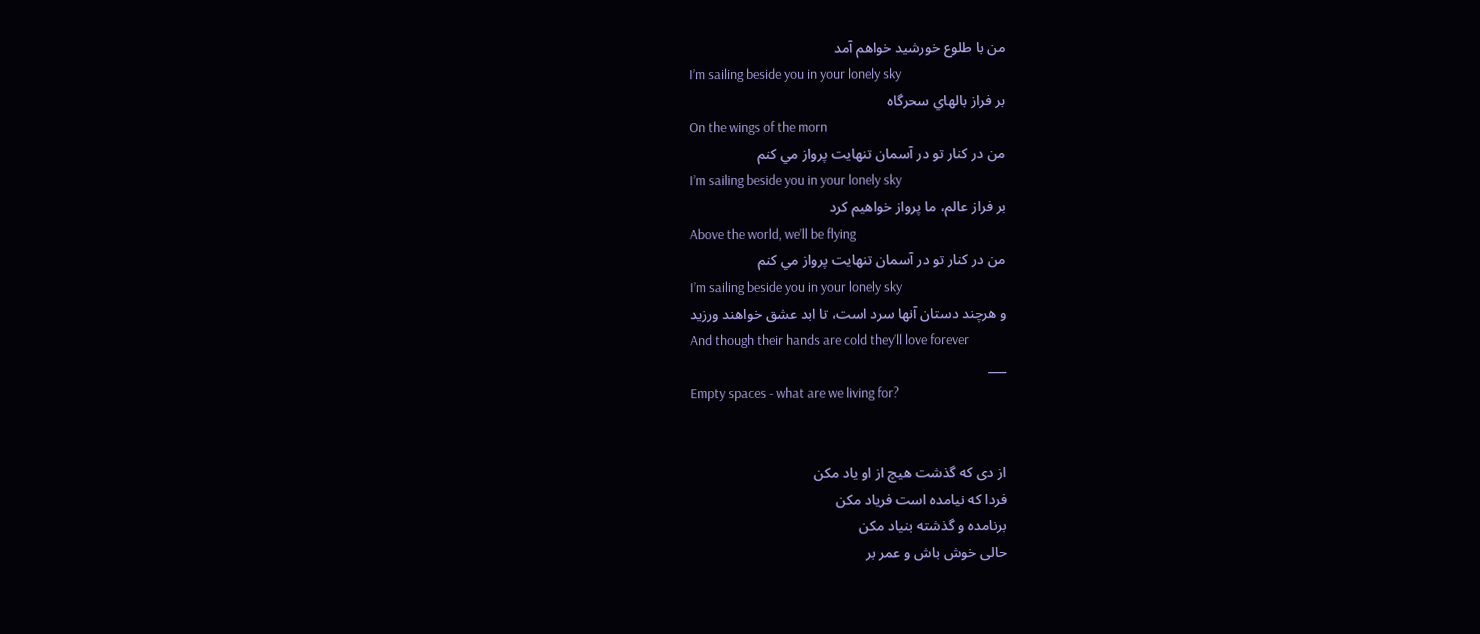من با طلوع خورشيد خواهم آمد
I’m sailing beside you in your lonely sky
بر فراز بالهاي سحرگاه
On the wings of the morn
من در کنار تو در آسمان تنهايت پرواز مي کنم
I’m sailing beside you in your lonely sky
بر فراز عالم، ما پرواز خواهيم کرد
Above the world, we’ll be flying
من در کنار تو در آسمان تنهايت پرواز مي کنم
I’m sailing beside you in your lonely sky
و هرچند دستان آنها سرد است، تا ابد عشق خواهند ورزيد
And though their hands are cold they’ll love forever
___
Empty spaces - what are we living for?


از دی که گذشت هیچ از او یاد مکن
فردا که نیامده است فریاد مکن
برنامده و گذشته بنیاد مکن
حالی خوش باش و عمر بر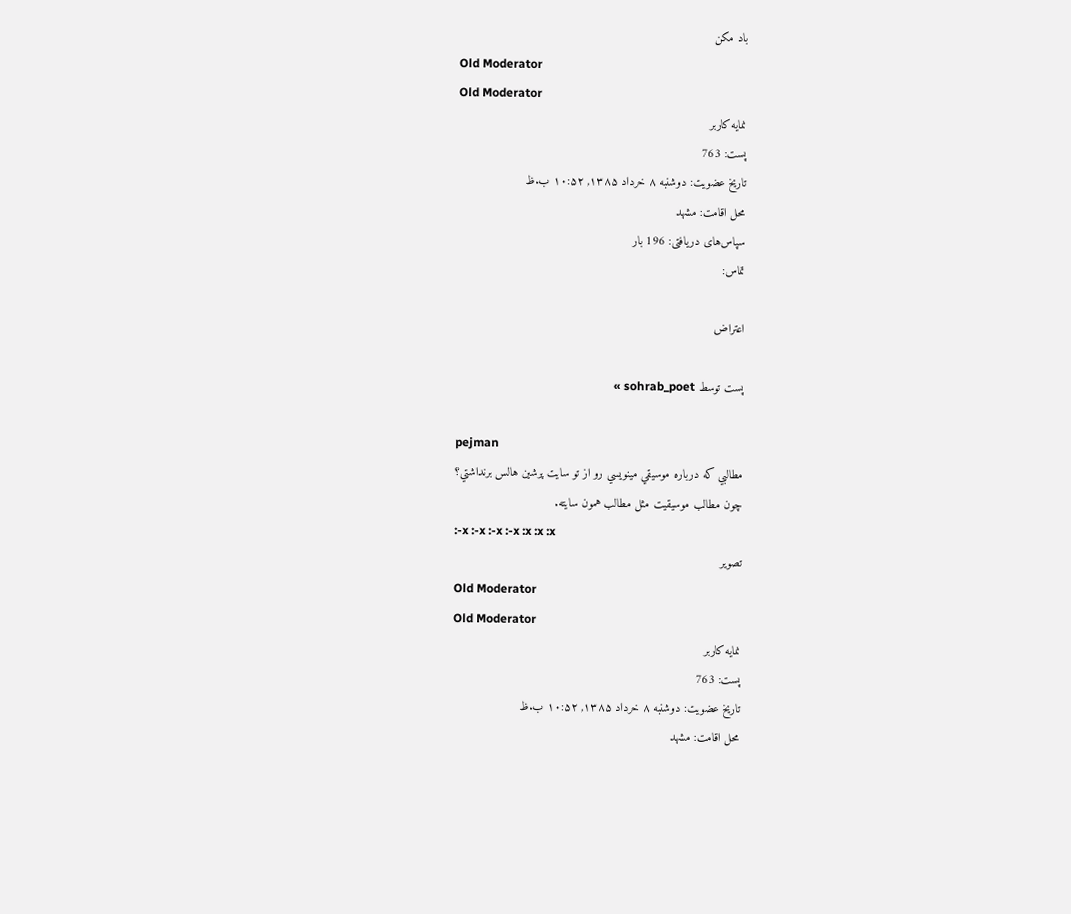باد مکن
Old Moderator
Old Moderator
نمایه کاربر
پست: 763
تاریخ عضویت: دوشنبه ۸ خرداد ۱۳۸۵, ۱۰:۵۲ ب.ظ
محل اقامت: مشهد
سپاس‌های دریافتی: 196 بار
تماس:

اعتراض

پست توسط sohrab_poet »

pejman
مطالبي كه درباره موسيقي مينويسي رو از تو سايت پرشين هالس برنداشتي؟
چون مطالب موسيقيت مثل مطالب همون سايته.
:-x :-x :-x :-x :x :x :x
تصویر
Old Moderator
Old Moderator
نمایه کاربر
پست: 763
تاریخ عضویت: دوشنبه ۸ خرداد ۱۳۸۵, ۱۰:۵۲ ب.ظ
محل اقامت: مشهد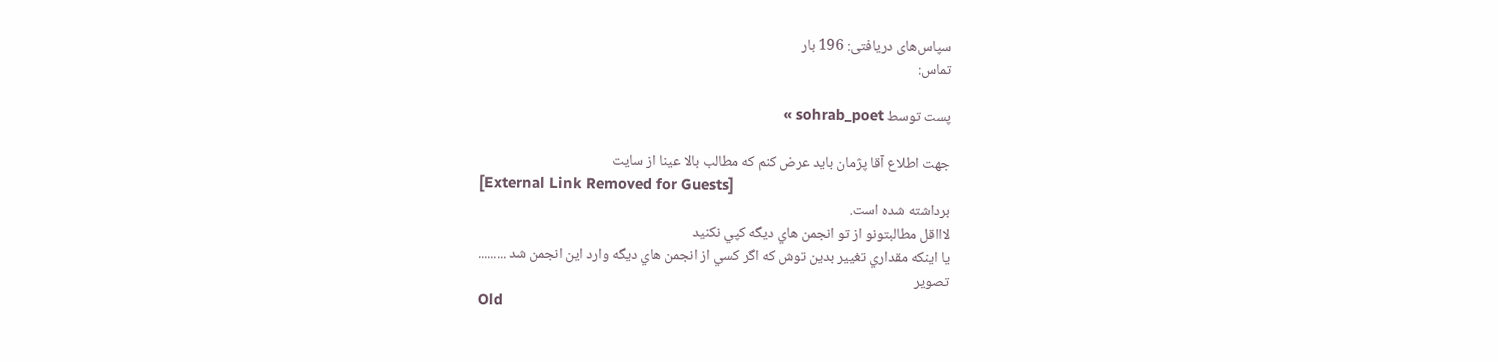سپاس‌های دریافتی: 196 بار
تماس:

پست توسط sohrab_poet »

جهت اطلاع آقا پژمان بايد عرض كنم كه مطالب بالا عينا از سايت
[External Link Removed for Guests]
برداشته شده است.
لاااقل مطالبتونو از تو انجمن هاي ديگه كپي نكنيد
يا اينكه مقداري تغيير بدين توش كه اگر كسي از انجمن هاي ديگه وارد اين انجمن شد .........
تصویر
Old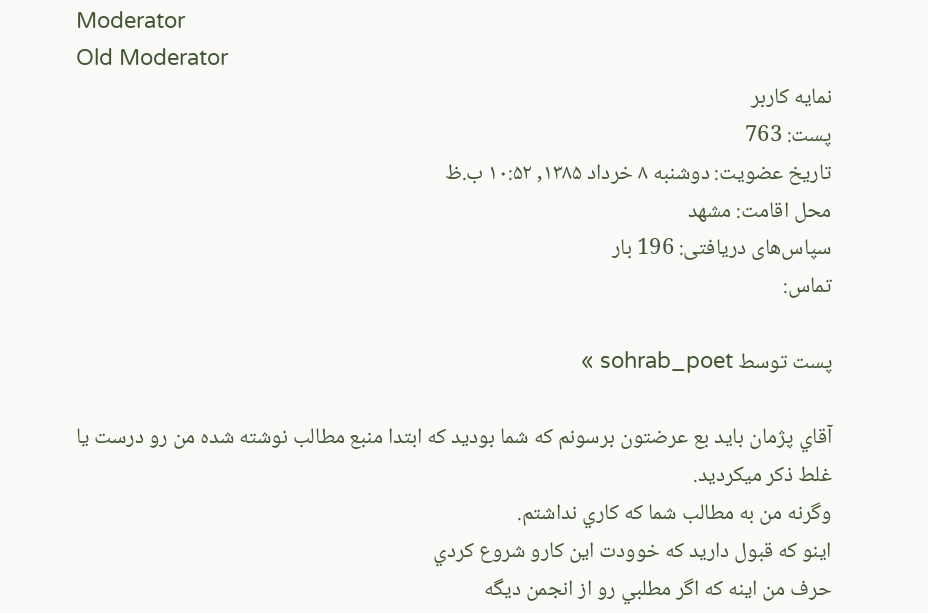Moderator
Old Moderator
نمایه کاربر
پست: 763
تاریخ عضویت: دوشنبه ۸ خرداد ۱۳۸۵, ۱۰:۵۲ ب.ظ
محل اقامت: مشهد
سپاس‌های دریافتی: 196 بار
تماس:

پست توسط sohrab_poet »

آقاي پژمان بايد بع عرضتون برسونم كه شما بوديد كه ابتدا منبع مطالب نوشته شده من رو درست يا غلط ذكر ميكرديد.
وگرنه من به مطالب شما كه كاري نداشتم.
اينو كه قبول داريد كه خوودت اين كارو شروع كردي
حرف من اينه كه اگر مطلبي رو از انجمن ديگه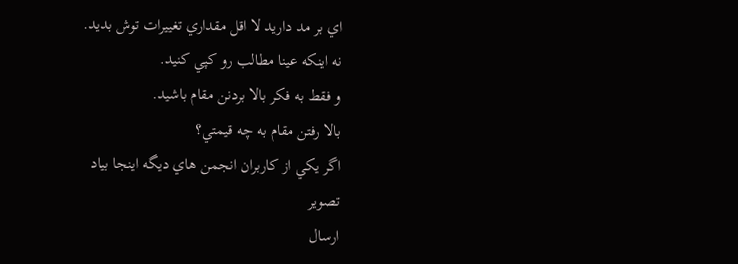اي بر مد داريد لا اقل مقداري تغييرات توش بديد.
نه اينكه عينا مطالب رو كپي كنيد.
و فقط به فكر بالا بردنن مقام باشيد.
بالا رفتن مقام به چه قيمتي؟
اگر يكي از كاربران انجمن هاي ديگه اينجا بياد
تصویر
ارسال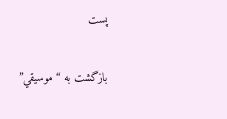پست

بازگشت به “موسيقي”